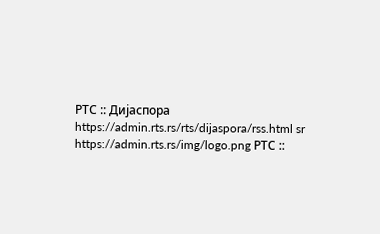РТС :: Дијаспора https://admin.rts.rs/rts/dijaspora/rss.html sr https://admin.rts.rs/img/logo.png РТС ::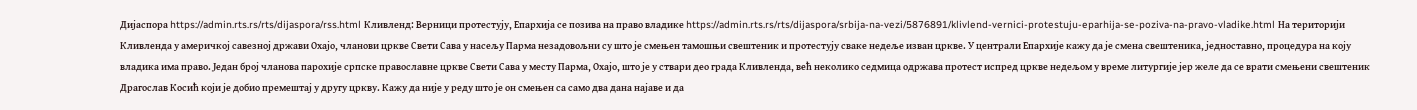Дијаспора https://admin.rts.rs/rts/dijaspora/rss.html Кливленд: Верници протестују, Епархија се позива на право владике https://admin.rts.rs/rts/dijaspora/srbija-na-vezi/5876891/klivlend-vernici-protestuju-eparhija-se-poziva-na-pravo-vladike.html На територији Кливленда у америчкој савезној држави Охајо, чланови цркве Свети Сава у насељу Парма незадовољни су што је смењен тамошњи свештеник и протестују сваке недеље изван цркве. У централи Епархије кажу да је смена свештеника, једноставно, процедура на коју владика има право. Један број чланова парохије српске православне цркве Свети Сава у месту Парма, Охајо, што је у ствари део града Кливленда, већ неколико седмица одржава протест испред цркве недељом у време литургије јер желе да се врати смењени свештеник Драгослав Косић који је добио премештај у другу цркву. Кажу да није у реду што је он смењен са само два дана најаве и да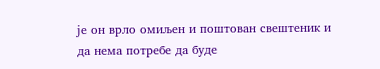је он врло омиљен и поштован свештеник и да нема потребе да буде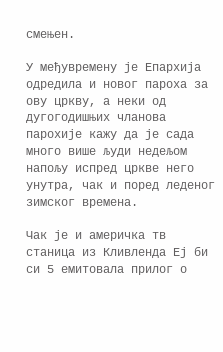смењен.

У међувремену је Епархија одредила и новог пароха за ову цркву, а неки од дугогодишњих чланова парохије кажу да је сада много више људи недељом напољу испред цркве него унутра, чак и поред леденог зимског времена.

Чак је и америчка тв станица из Кливленда Еј би си 5 емитовала прилог о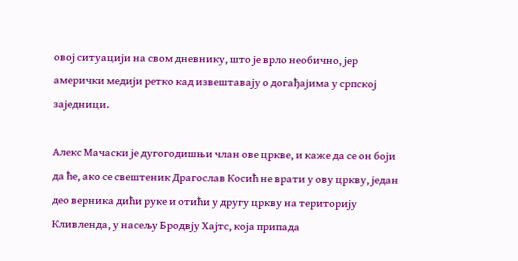овој ситуацији на свом дневнику, што је врло необично, јер амерички медији ретко кад извештавају о догађајима у српској заједници.

Алекс Мачаски је дугогодишњи члан ове цркве, и каже да се он боји да ће, ако се свештеник Драгослав Косић не врати у ову цркву, један део верника дићи руке и отићи у другу цркву на територију Кливленда, у насељу Бродвју Хајтс, која припада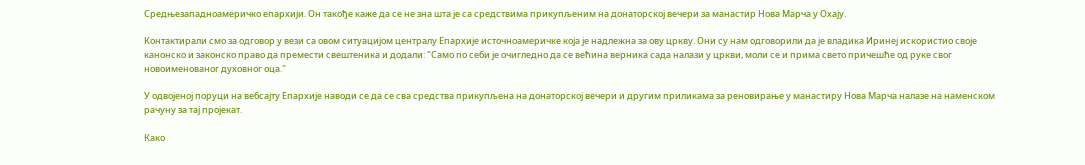Средњезападноамеричко епархији. Он такође каже да се не зна шта је са средствима прикупљеним на донаторској вечери за манастир Нова Марча у Охају.

Контактирали смо за одговор у вези са овом ситуацијом централу Епархије источноамеричке која је надлежна за ову цркву. Они су нам одговорили да је владика Иринеј искористио своје канонско и законско право да премести свештеника и додали: "Само по себи је очигледно да се већина верника сада налази у цркви, моли се и прима свето причешће од руке свог новоименованог духовног оца."

У одвојеној поруци на вебсајту Епархије наводи се да се сва средства прикупљена на донаторској вечери и другим приликама за реновирање у манастиру Нова Марча налазе на наменском рачуну за тај пројекат.

Како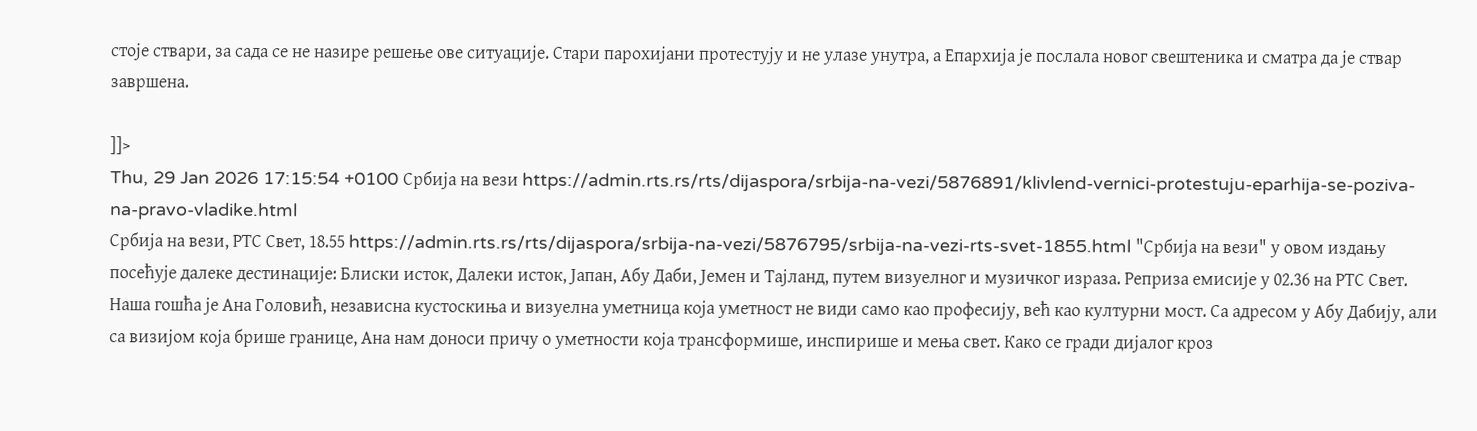стоје ствари, за сада се не назире решење ове ситуације. Стари парохијани протестују и не улазе унутра, а Епархија је послала новог свештеника и сматра да је ствар завршена.

]]>
Thu, 29 Jan 2026 17:15:54 +0100 Србија на вези https://admin.rts.rs/rts/dijaspora/srbija-na-vezi/5876891/klivlend-vernici-protestuju-eparhija-se-poziva-na-pravo-vladike.html
Србија на вези, РТС Свет, 18.55 https://admin.rts.rs/rts/dijaspora/srbija-na-vezi/5876795/srbija-na-vezi-rts-svet-1855.html "Србија на вези" у овом издању посећује далеке дестинације: Блиски исток, Далеки исток, Јапан, Абу Даби, Јемен и Тајланд, путем визуелног и музичког израза. Реприза емисије у 02.36 на РТС Свет. Наша гошћа је Ана Головић, независна кустоскиња и визуелна уметница која уметност не види само као професију, већ као културни мост. Са адресом у Абу Дабију, али са визијом која брише границе, Ана нам доноси причу о уметности која трансформише, инспирише и мења свет. Како се гради дијалог кроз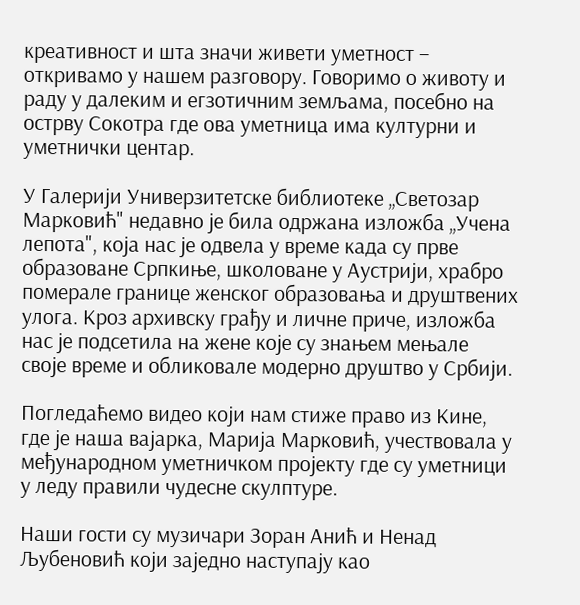креативност и шта значи живети уметност – откривамо у нашем разговору. Говоримо о животу и раду у далеким и егзотичним земљама, посебно на острву Сокотра где ова уметница има културни и уметнички центар.

У Галерији Универзитетске библиотеке „Светозар Марковић" недавно је била одржана изложба „Учена лепота", која нас је одвела у време када су прве образоване Српкиње, школоване у Аустрији, храбро померале границе женског образовања и друштвених улога. Кроз архивску грађу и личне приче, изложба нас је подсетила на жене које су знањем мењале своје време и обликовале модерно друштво у Србији.

Погледаћемо видео који нам стиже право из Кине, где је наша вајарка, Марија Марковић, учествовала у међународном уметничком пројекту где су уметници у леду правили чудесне скулптуре.

Наши гости су музичари Зоран Анић и Ненад Љубеновић који заједно наступају као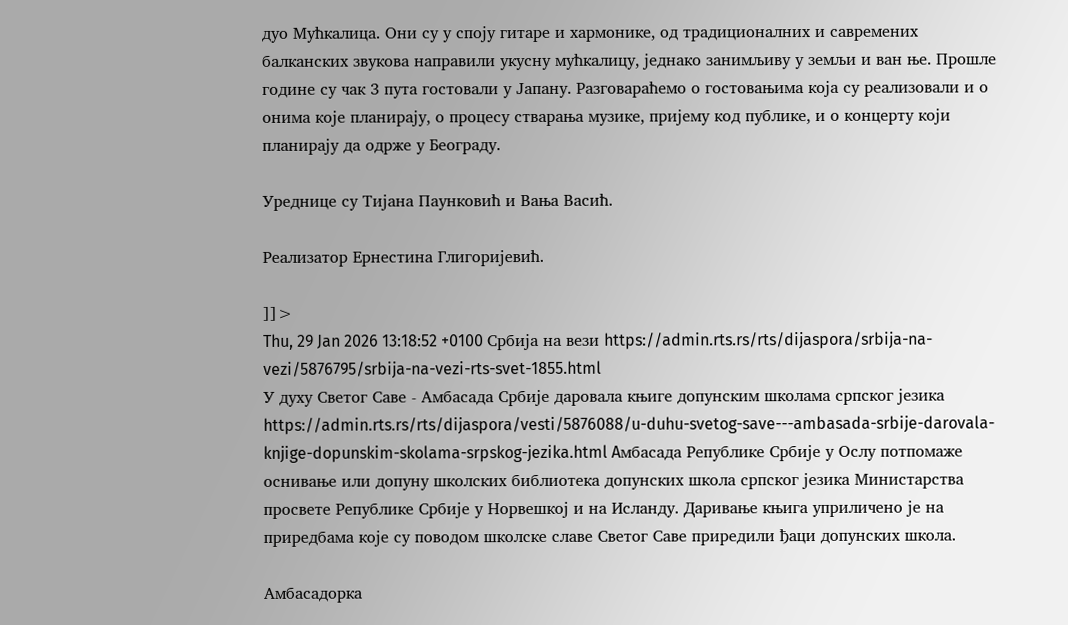дуо Мућкалица. Они су у споју гитаре и хармонике, од традиционалних и савремених балканских звукова направили укусну мућкалицу, једнако занимљиву у земљи и ван ње. Прошле године су чак 3 пута гостовали у Јапану. Разговараћемо о гостовањима која су реализовали и о онима које планирају, о процесу стварања музике, пријему код публике, и о концерту који планирају да одрже у Београду.

Уреднице су Тијана Паунковић и Вања Васић.

Реализатор Ернестина Глигоријевић.

]]>
Thu, 29 Jan 2026 13:18:52 +0100 Србија на вези https://admin.rts.rs/rts/dijaspora/srbija-na-vezi/5876795/srbija-na-vezi-rts-svet-1855.html
У духу Светог Саве - Амбасада Србије даровала књиге допунским школама српског језика https://admin.rts.rs/rts/dijaspora/vesti/5876088/u-duhu-svetog-save---ambasada-srbije-darovala-knjige-dopunskim-skolama-srpskog-jezika.html Aмбасада Републике Србије у Ослу потпомаже оснивање или допуну школских библиотека допунских школа српског језика Министарства просвете Републике Србије у Норвешкој и на Исланду. Даривање књига уприличено је на приредбама које су поводом школске славе Светог Саве приредили ђаци допунских школа.

Амбасадорка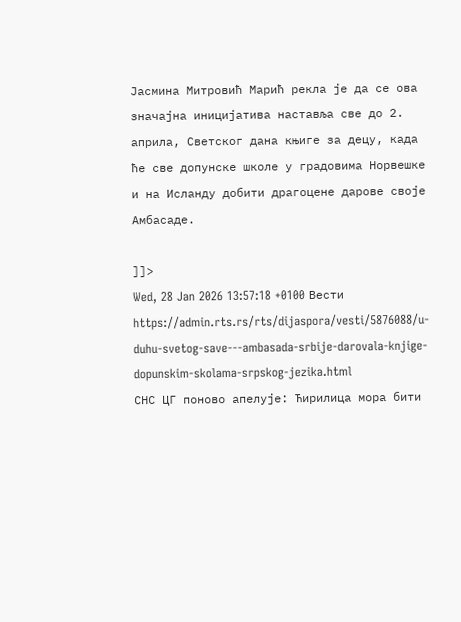Јасмина Митровић Марић рекла је да се ова значајна иницијатива наставља све до 2. априла, Светског дана књиге за децу, када ће све допунске школе у градовима Норвешке и на Исланду добити драгоцене дарове своје Амбасаде.

]]>
Wed, 28 Jan 2026 13:57:18 +0100 Вести https://admin.rts.rs/rts/dijaspora/vesti/5876088/u-duhu-svetog-save---ambasada-srbije-darovala-knjige-dopunskim-skolama-srpskog-jezika.html
СНС ЦГ поново апелује: Ћирилица мора бити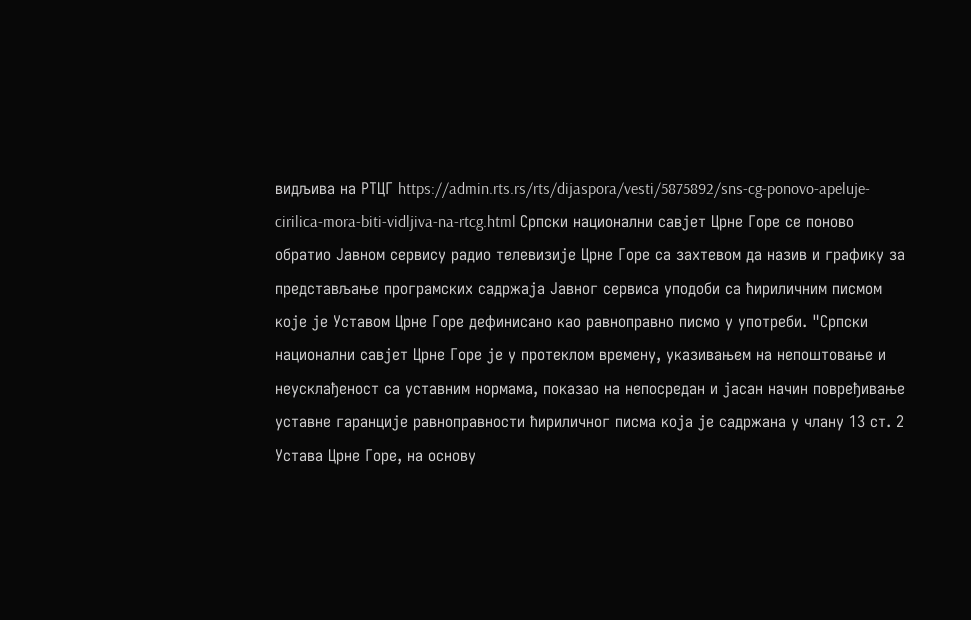видљива на РТЦГ https://admin.rts.rs/rts/dijaspora/vesti/5875892/sns-cg-ponovo-apeluje-cirilica-mora-biti-vidljiva-na-rtcg.html Српски национални савјет Црне Горе се поново обратио Јавном сервису радио телевизије Црне Горе са захтевом да назив и графику за представљање програмских садржаја Јавног сервиса уподоби са ћириличним писмом које је Уставом Црне Горе дефинисано као равноправно писмо у употреби. "Српски национални савјет Црне Горе је у протеклом времену, указивањем на непоштовање и неусклађеност са уставним нормама, показао на непосредан и јасан начин повређивање уставне гаранције равноправности ћириличног писма која је садржана у члану 13 ст. 2 Устава Црне Горе, на основу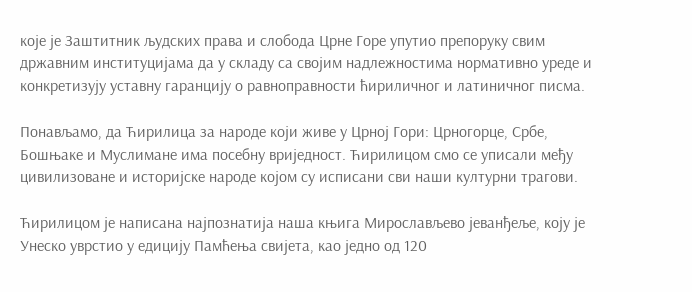које је Заштитник људских права и слобода Црне Горе упутио препоруку свим државним институцијама да у складу са својим надлежностима нормативно уреде и конкретизују уставну гаранцију о равноправности ћириличног и латиничног писма.

Понављамо, да Ћирилица за народе који живе у Црној Гори: Црногорце, Србе, Бошњаке и Муслимане има посебну вриједност. Ћирилицом смо се уписали међу цивилизоване и историјске народе којом су исписани сви наши културни трагови.

Ћирилицом је написана најпознатија наша књига Мирослављево јеванђеље, коју је Унеско уврстио у едицију Памћења свијета, као једно од 120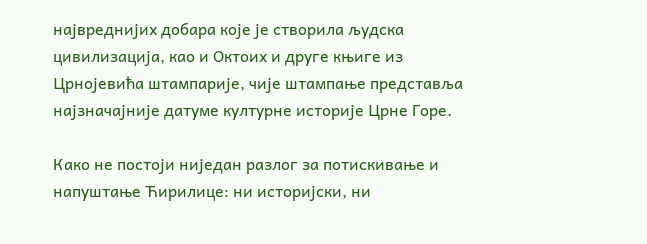највреднијих добара које је створила људска цивилизација, као и Октоих и друге књиге из Црнојевића штампарије, чије штампање представља најзначајније датуме културне историје Црне Горе.

Како не постоји ниједан разлог за потискивање и напуштање Ћирилице: ни историјски, ни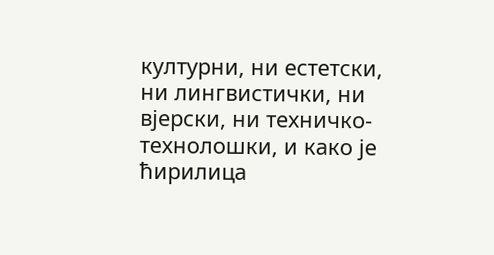културни, ни естетски, ни лингвистички, ни вјерски, ни техничко-технолошки, и како је ћирилица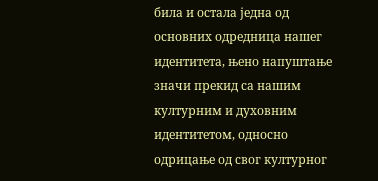била и остала једна од основних одредница нашег идентитета, њено напуштање значи прекид са нашим културним и духовним идентитетом, односно одрицање од свог културног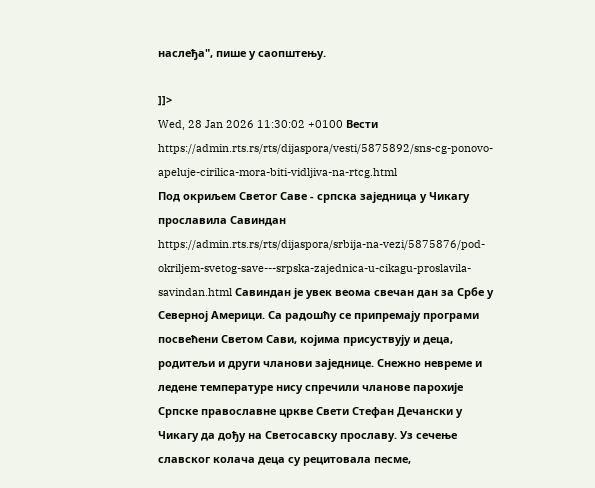наслеђа", пише у саопштењу.

]]>
Wed, 28 Jan 2026 11:30:02 +0100 Вести https://admin.rts.rs/rts/dijaspora/vesti/5875892/sns-cg-ponovo-apeluje-cirilica-mora-biti-vidljiva-na-rtcg.html
Под окриљем Светог Саве - српска заједница у Чикагу прославила Савиндан https://admin.rts.rs/rts/dijaspora/srbija-na-vezi/5875876/pod-okriljem-svetog-save---srpska-zajednica-u-cikagu-proslavila-savindan.html Савиндан је увек веома свечан дан за Србе у Северној Америци. Са радошћу се припремају програми посвећени Светом Сави, којима присуствују и деца, родитељи и други чланови заједнице. Снежно невреме и ледене температуре нису спречили чланове парохије Српске православне цркве Свети Стефан Дечански у Чикагу да дођу на Светосавску прославу. Уз сечење славског колача деца су рецитовала песме,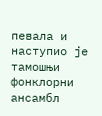певала и наступио је тамошњи фонклорни ансамбл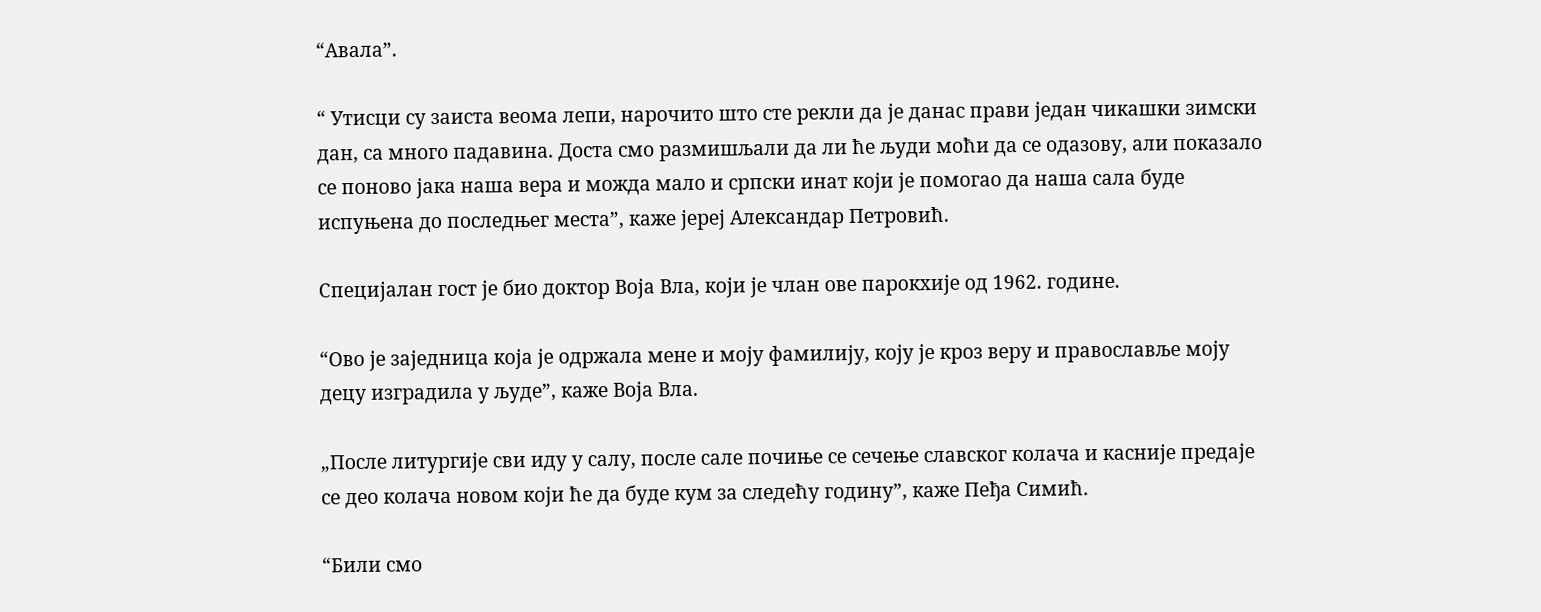“Авала”.

“ Утисци су заиста веома лепи, нарочито што сте рекли да је данас прави један чикашки зимски дан, са много падавина. Доста смо размишљали да ли ће људи моћи да се одазову, али показало се поново јака наша вера и можда мало и српски инат који је помогао да наша сала буде испуњена до последњег места”, каже јереј Александар Петровић.

Специјалан гост је био доктор Воја Вла, који је члан ове парокхије од 1962. године.

“Ово је заједница која је одржала мене и моју фамилију, коју је кроз веру и православље моју децу изградила у људе”, каже Воја Вла.

„После литургије сви иду у салу, после сале почиње се сечење славског колача и касније предаје се део колача новом који ће да буде кум за следећу годину”, каже Пеђа Симић.

“Били смо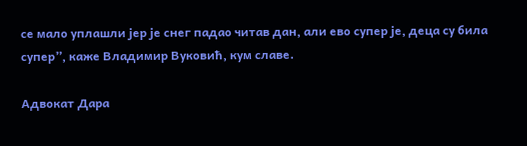се мало уплашли јер је снег падао читав дан, али ево супер је, деца су била супер”, каже Владимир Вуковић, кум славе.

Адвокат Дара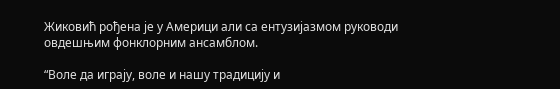Жиковић рођена је у Америци али са ентузијазмом руководи овдешњим фонклорним ансамблом.

“Воле да играју, воле и нашу традицију и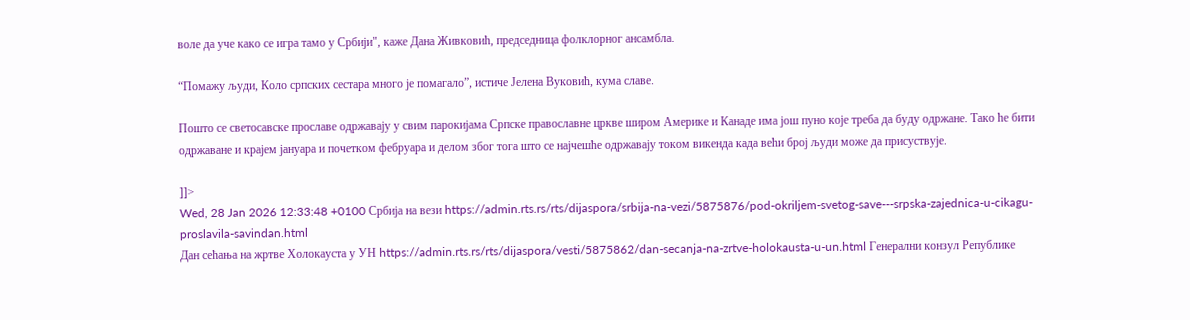воле да уче како се игра тамо у Србији", каже Дана Живковић, председница фолклорног ансамбла.

“Помажу људи, Коло српских сестара много је помагало”, истиче Јелена Вуковић, кума славе.

Пошто се светосавске прославе одржавају у свим парокијама Српске православне цркве широм Америке и Канаде има још пуно које треба да буду одржане. Тако ће бити одржаване и крајем јануара и почетком фебруара и делом због тога што се најчешће одржавају током викенда када већи број људи може да присуствује.

]]>
Wed, 28 Jan 2026 12:33:48 +0100 Србија на вези https://admin.rts.rs/rts/dijaspora/srbija-na-vezi/5875876/pod-okriljem-svetog-save---srpska-zajednica-u-cikagu-proslavila-savindan.html
Дан сећања на жртве Холокауста у УН https://admin.rts.rs/rts/dijaspora/vesti/5875862/dan-secanja-na-zrtve-holokausta-u-un.html Генерални конзул Републике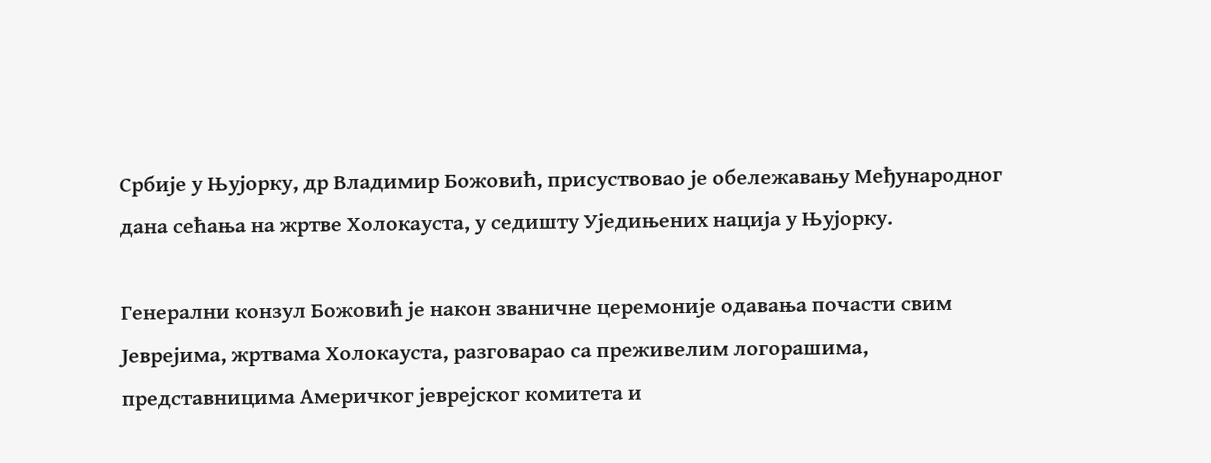Србије у Њујорку, др Владимир Божовић, присуствовао је обележавању Међународног дана сећања на жртве Холокауста, у седишту Уједињених нација у Њујорку.

Генерални конзул Божовић је након званичне церемоније одавања почасти свим Јеврејима, жртвама Холокауста, разговарао са преживелим логорашима, представницима Америчког јеврејског комитета и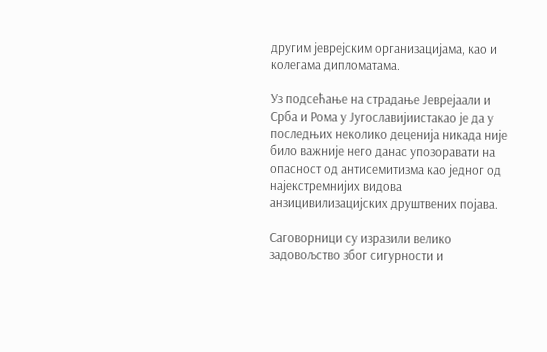другим јеврејским организацијама, као и колегама дипломатама.

Уз подсећање на страдање Јеврејаали и Срба и Рома у Југославијиистакао је да у последњих неколико деценија никада није било важније него данас упозоравати на опасност од антисемитизма као једног од најекстремнијих видова анзицивилизацијских друштвених појава.

Саговорници су изразили велико задовољство због сигурности и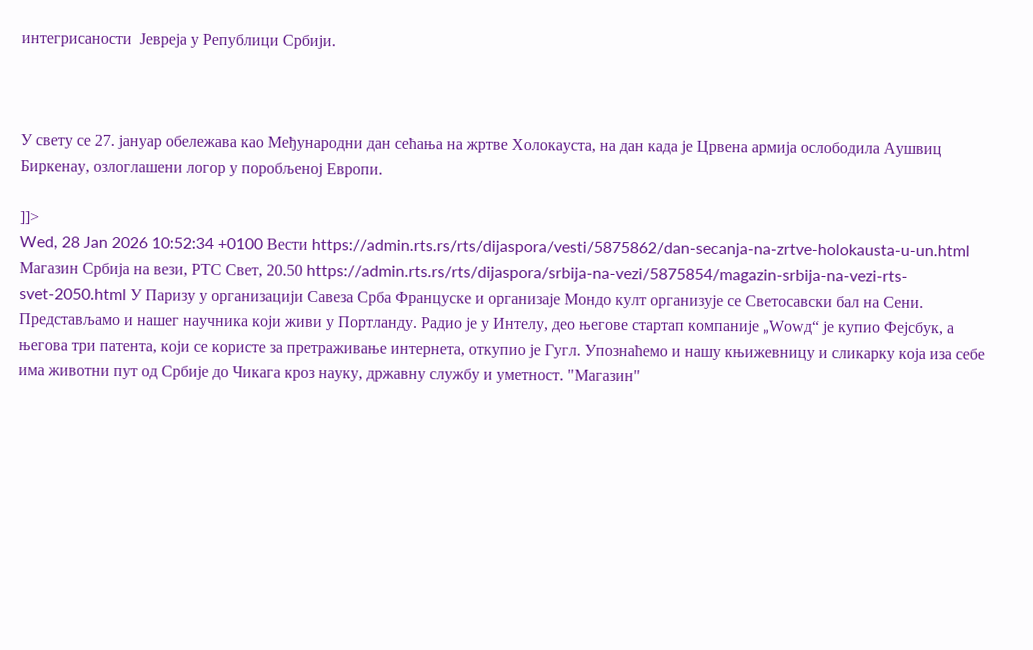интегрисаности  Јевреја у Републици Србији.



У свету се 27. јануар обележава као Међународни дан сећања на жртве Холокауста, на дан када је Црвена армија ослободила Аушвиц Биркенау, озлоглашени логор у поробљеној Европи.

]]>
Wed, 28 Jan 2026 10:52:34 +0100 Вести https://admin.rts.rs/rts/dijaspora/vesti/5875862/dan-secanja-na-zrtve-holokausta-u-un.html
Магазин Србија на вези, РТС Свет, 20.50 https://admin.rts.rs/rts/dijaspora/srbija-na-vezi/5875854/magazin-srbija-na-vezi-rts-svet-2050.html У Паризу у организацији Савеза Срба Француске и организаје Мондо култ организује се Светосавски бал на Сени. Представљамо и нашег научника који живи у Портланду. Радио је у Интелу, део његове стартап компаније „Wоwд“ је купио Фејсбук, а његова три патента, који се користе за претраживање интернета, откупио је Гугл. Упознаћемо и нашу књижевницу и сликарку која иза себе има животни пут од Србије до Чикага кроз науку, државну службу и уметност. "Магазин"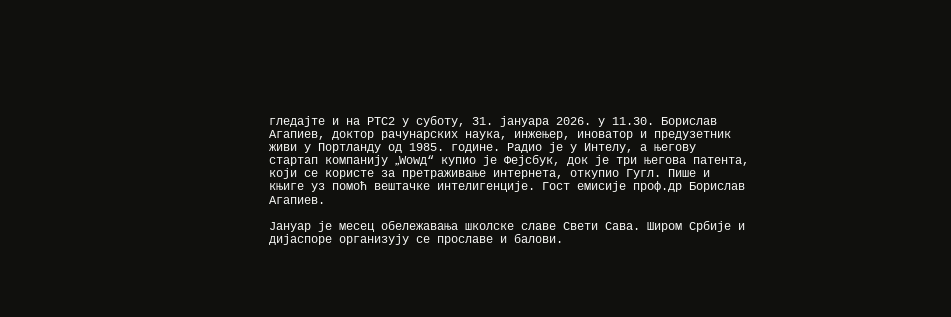гледајте и на РТС2 у суботу, 31. јануара 2026. у 11.30. Борислав Агапиев, доктор рачунарских наука, инжењер, иноватор и предузетник живи у Портланду од 1985. године. Радио је у Интелу, а његову стартап компанију „Wоwд“ купио је Фејсбук, док је три његова патента, који се користе за претраживање интернета, откупио Гугл. Пише и књиге уз помоћ вештачке интелигенције. Гост емисије проф.др Борислав Агапиев.

Јануар је месец обележавања школске славе Свети Сава. Широм Србије и дијаспоре организују се прославе и балови.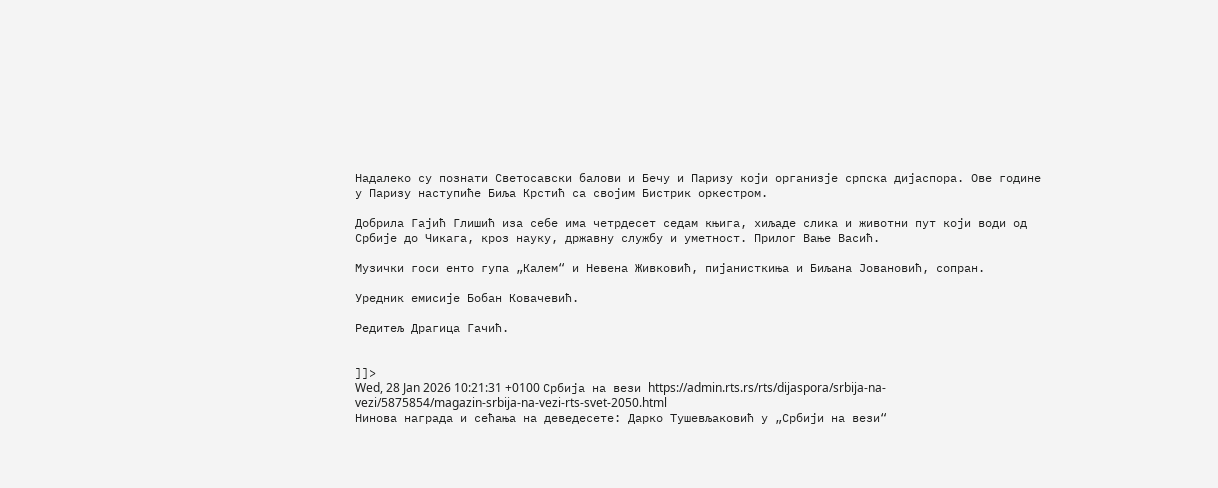Надалеко су познати Светосавски балови и Бечу и Паризу који организје српска дијаспора. Ове године у Паризу наступиће Биља Крстић са својим Бистрик оркестром.

Добрила Гајић Глишић иза себе има четрдесет седам књига, хиљаде слика и животни пут који води од Србије до Чикага, кроз науку, државну службу и уметност. Прилог Вање Васић.

Музички госи енто гупа „Калем“ и Невена Живковић, пијанисткиња и Биљана Јовановић, сопран.

Уредник емисије Бобан Ковачевић.

Редитељ Драгица Гачић.


]]>
Wed, 28 Jan 2026 10:21:31 +0100 Србија на вези https://admin.rts.rs/rts/dijaspora/srbija-na-vezi/5875854/magazin-srbija-na-vezi-rts-svet-2050.html
Нинова награда и сећања на деведесете: Дарко Тушевљаковић у „Србији на вези“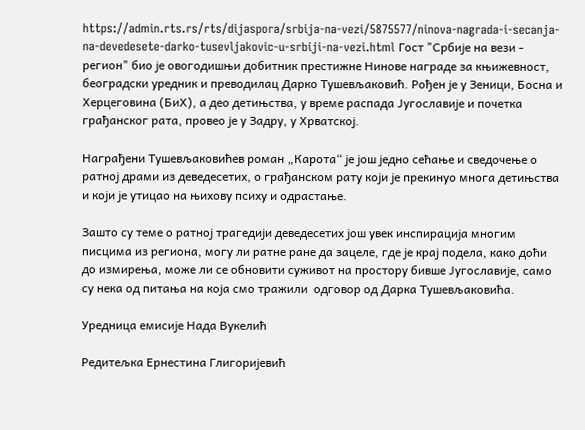https://admin.rts.rs/rts/dijaspora/srbija-na-vezi/5875577/ninova-nagrada-i-secanja-na-devedesete-darko-tusevljakovic-u-srbiji-na-vezi.html Гост "Србије на вези - регион" био је овогодишњи добитник престижне Нинове награде за књижевност, београдски уредник и преводилац Дарко Тушевљаковић. Рођен је у Зеници, Босна и Херцеговина (БиХ), а део детињства, у време распада Југославије и почетка грађанског рата, провео је у Задру, у Хрватској.

Награђени Тушевљаковићев роман „Карота“ је још једно сећање и сведочење о ратној драми из деведесетих, о грађанском рату који је прекинуо многа детињства и који је утицао на њихову психу и одрастање.

Зашто су теме о ратној трагедији деведесетих још увек инспирација многим писцима из региона, могу ли ратне ране да зацеле, где је крај подела, како доћи до измирења, може ли се обновити суживот на простору бивше Југославије, само су нека од питања на која смо тражили  одговор од Дарка Тушевљаковића.

Уредница емисије Нада Вукелић

Редитељка Ернестина Глигоријевић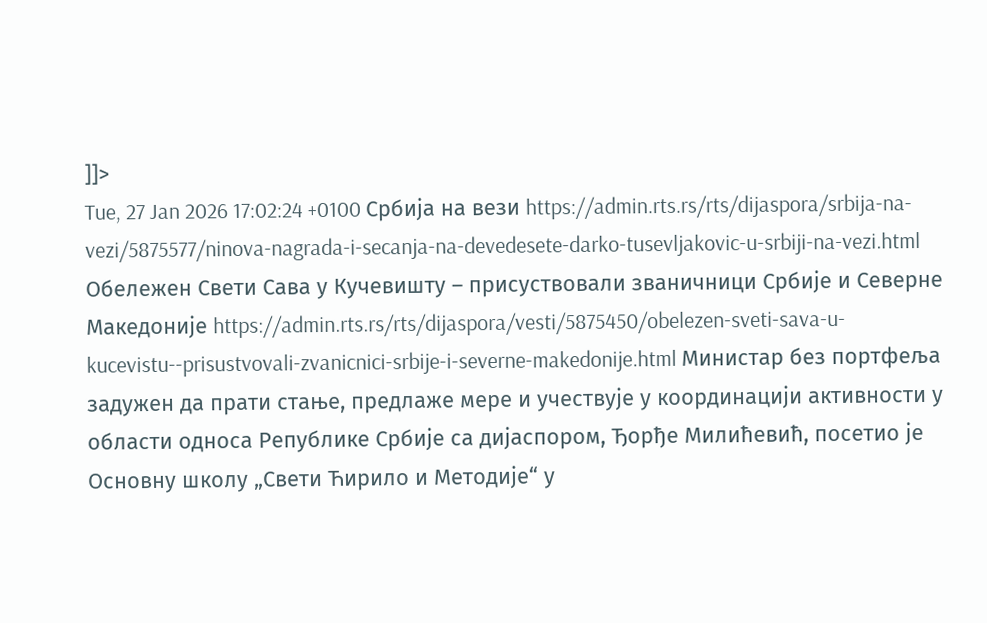]]>
Tue, 27 Jan 2026 17:02:24 +0100 Србија на вези https://admin.rts.rs/rts/dijaspora/srbija-na-vezi/5875577/ninova-nagrada-i-secanja-na-devedesete-darko-tusevljakovic-u-srbiji-na-vezi.html
Обележен Свети Сава у Кучевишту – присуствовали званичници Србије и Северне Македоније https://admin.rts.rs/rts/dijaspora/vesti/5875450/obelezen-sveti-sava-u-kucevistu--prisustvovali-zvanicnici-srbije-i-severne-makedonije.html Министар без портфеља задужен да прати стање, предлаже мере и учествује у координацији активности у области односа Републике Србије са дијаспором, Ђорђе Милићевић, посетио је Основну школу „Свети Ћирило и Методије“ у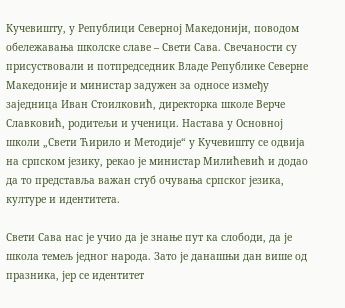Кучевишту, у Републици Северној Македонији, поводом обележавања школске славе – Свети Сава. Свечаности су присуствовали и потпредседник Владе Републике Северне Македоније и министар задужен за односе између заједница Иван Стоилковић, директорка школе Верче Славковић, родитељи и ученици. Настава у Основној школи „Свети Ћирило и Методије“ у Кучевишту се одвија на српском језику, рекао је министар Милићевић и додао да то представља важан стуб очувања српског језика, културе и идентитета.

Свети Сава нас је учио да је знање пут ка слободи, да је школа темељ једног народа. Зато је данашњи дан више од празника, јер се идентитет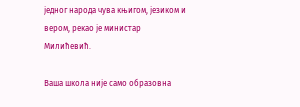једног народа чува књигом, језиком и вером, рекао је министар Милићевић.

Ваша школа није само образовна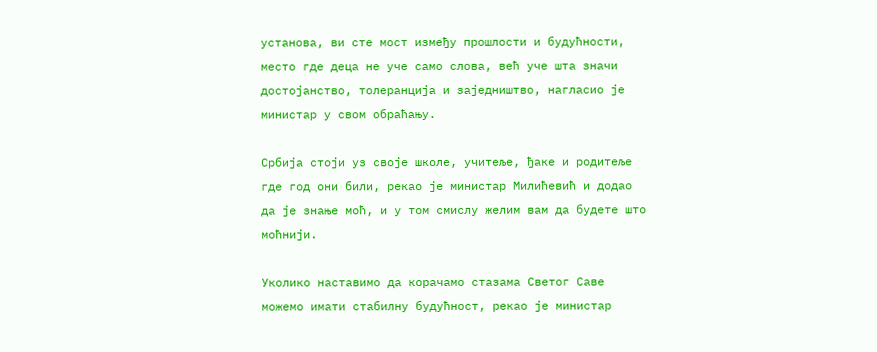установа, ви сте мост између прошлости и будућности, место где деца не уче само слова, већ уче шта значи достојанство, толеранција и заједништво, нагласио је министар у свом обраћању.

Србија стоји уз своје школе, учитеље, ђаке и родитеље где год они били, рекао је министар Милићевић и додао да је знање моћ, и у том смислу желим вам да будете што моћнији.

Уколико наставимо да корачамо стазама Светог Саве можемо имати стабилну будућност, рекао је министар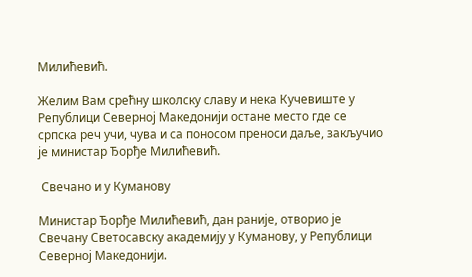Милићевић.

Желим Вам срећну школску славу и нека Кучевиште у Републици Северној Македонији остане место где се српска реч учи, чува и са поносом преноси даље, закључио је министар Ђорђе Милићевић.

 Свечано и у Куманову

Министар Ђорђе Милићевић, дан раније, отворио је Свечану Светосавску академију у Куманову, у Републици Северној Македонији.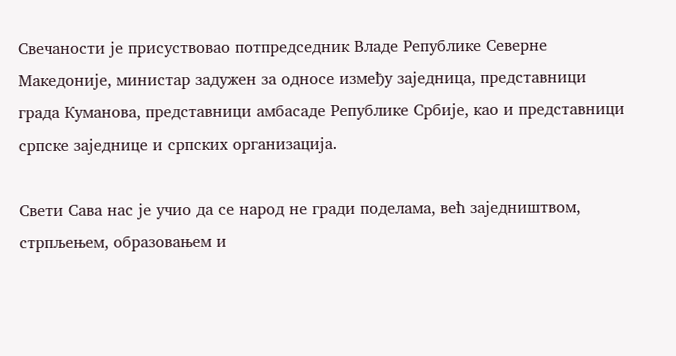Свечаности је присуствовао потпредседник Владе Републике Северне Македоније, министар задужен за односе између заједница, представници града Куманова, представници амбасаде Републике Србије, као и представници српске заједнице и српских организација.

Свети Сава нас је учио да се народ не гради поделама, већ заједништвом, стрпљењем, образовањем и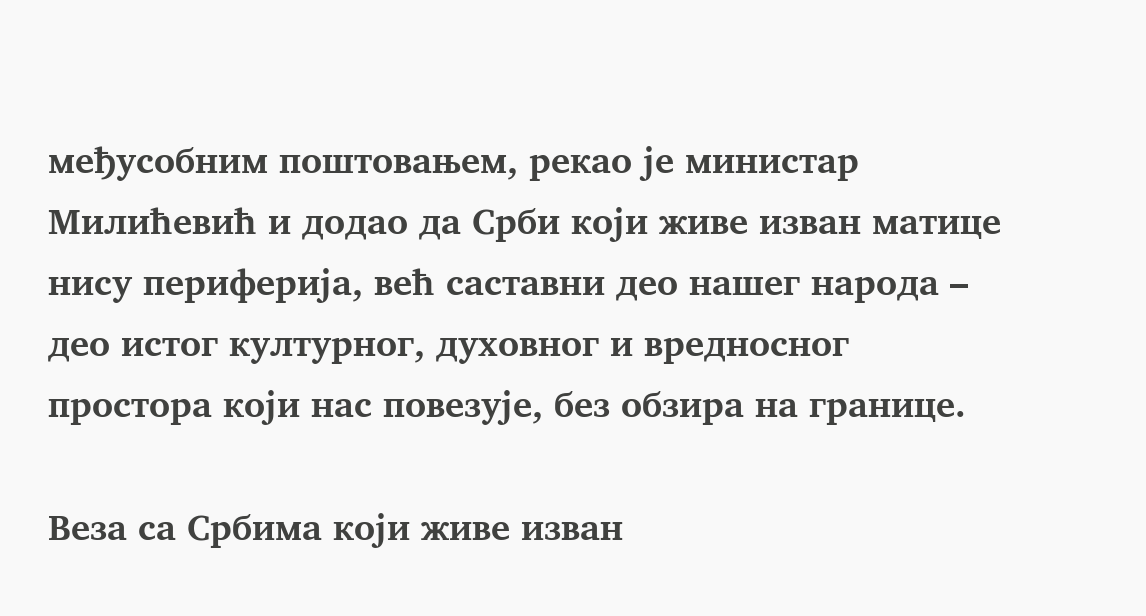међусобним поштовањем, рекао је министар Милићевић и додао да Срби који живе изван матице нису периферија, већ саставни део нашег народа – део истог културног, духовног и вредносног простора који нас повезује, без обзира на границе.

Веза са Србима који живе изван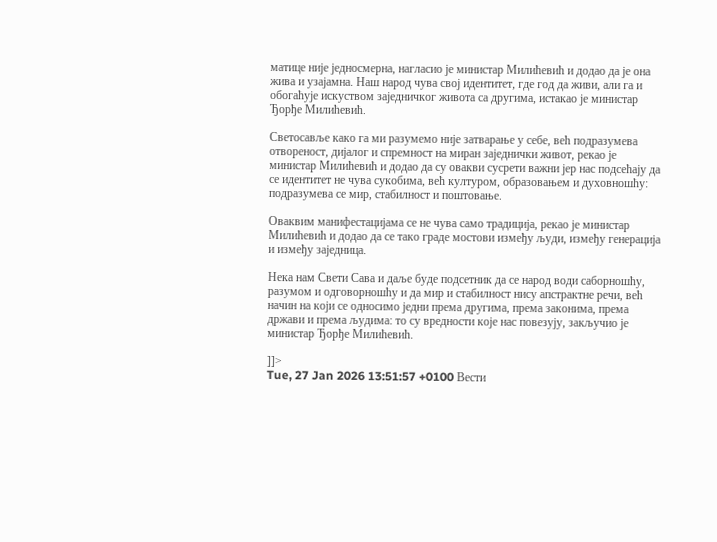матице није једносмерна, нагласио је министар Милићевић и додао да је она жива и узајамна. Наш народ чува свој идентитет, где год да живи, али га и обогаћује искуством заједничког живота са другима, истакао је министар Ђорђе Милићевић.

Светосавље како га ми разумемо није затварање у себе, већ подразумева отвореност, дијалог и спремност на миран заједнички живот, рекао је министар Милићевић и додао да су овакви сусрети важни јер нас подсећају да се идентитет не чува сукобима, већ културом, образовањем и духовношћу: подразумева се мир, стабилност и поштовање.

Оваквим манифестацијама се не чува само традиција, рекао је министар Милићевић и додао да се тако граде мостови између људи, између генерација и између заједница.

Нека нам Свети Сава и даље буде подсетник да се народ води саборношћу, разумом и одговорношћу и да мир и стабилност нису апстрактне речи, већ начин на који се односимо једни према другима, према законима, према држави и према људима: то су вредности које нас повезују, закључио је министар Ђорђе Милићевић.

]]>
Tue, 27 Jan 2026 13:51:57 +0100 Вести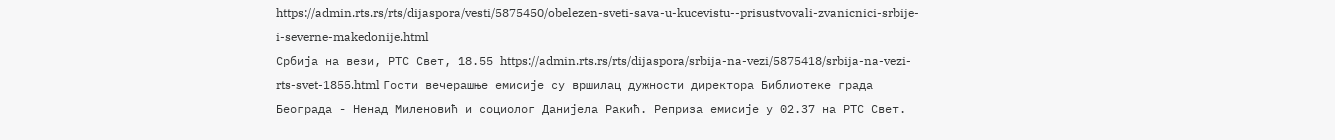https://admin.rts.rs/rts/dijaspora/vesti/5875450/obelezen-sveti-sava-u-kucevistu--prisustvovali-zvanicnici-srbije-i-severne-makedonije.html
Србија на вези, РТС Свет, 18.55 https://admin.rts.rs/rts/dijaspora/srbija-na-vezi/5875418/srbija-na-vezi-rts-svet-1855.html Гости вечерашње емисије су вршилац дужности директора Библиотеке града Београда - Ненад Миленовић и социолог Данијела Ракић. Реприза емисије у 02.37 на РТС Свет.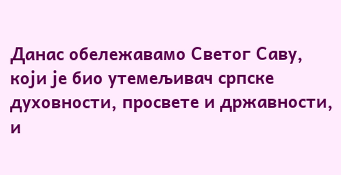Данас обележавамо Светог Саву, који је био утемељивач српске духовности, просвете и државности, и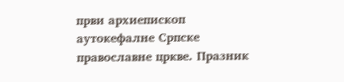први архиепископ аутокефалне Српске православне цркве. Празник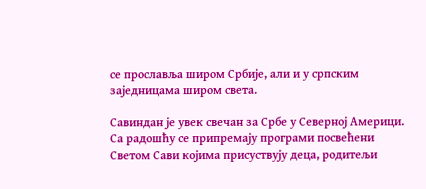се прославља широм Србије, али и у српским заједницама широм света.

Савиндан је увек свечан за Србе у Северној Америци. Са радошћу се припремају програми посвећени Светом Сави којима присуствују деца, родитељи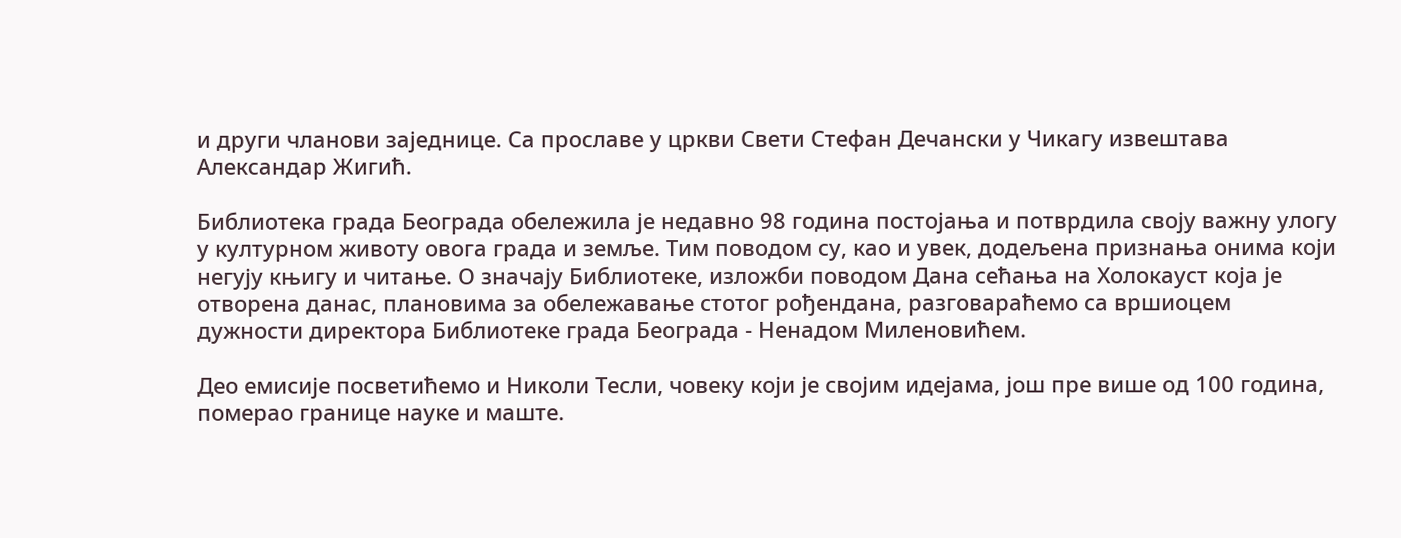и други чланови заједнице. Са прославе у цркви Свети Стефан Дечански у Чикагу извештава Александар Жигић.

Библиотека града Београда обележила је недавно 98 година постојања и потврдила своју важну улогу у културном животу овога града и земље. Тим поводом су, као и увек, додељена признања онима који негују књигу и читање. О значају Библиотеке, изложби поводом Дана сећања на Холокауст која је отворена данас, плановима за обележавање стотог рођендана, разговараћемо са вршиоцем дужности директора Библиотеке града Београда - Ненадом Миленовићем.

Део емисије посветићемо и Николи Тесли, човеку који је својим идејама, још пре више од 100 година, померао границе науке и маште.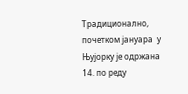Традиционално, почетком јануара  у Њујорку је одржана 14. по реду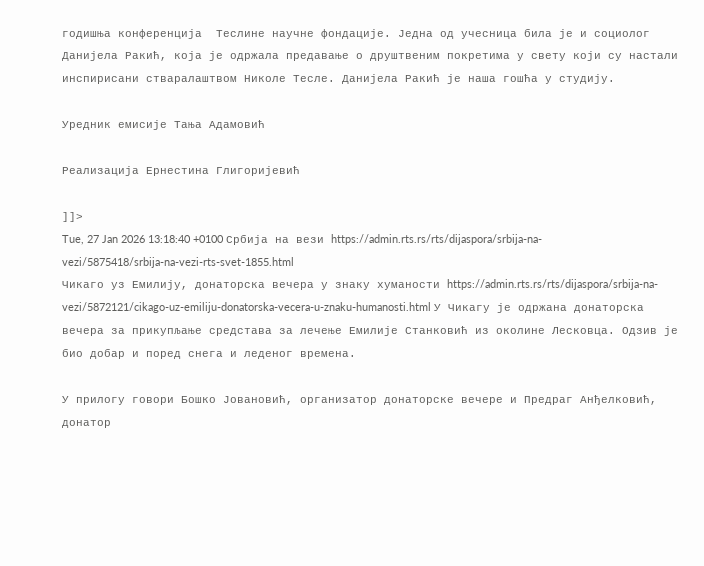годишња конференција  Теслине научне фондације. Једна од учесница била је и социолог Данијела Ракић, која је одржала предавање о друштвеним покретима у свету који су настали инспирисани стваралаштвом Николе Тесле. Данијела Ракић је наша гошћа у студију.

Уредник емисијe Тања Адамовић

Реализација Ернестина Глигоријевић

]]>
Tue, 27 Jan 2026 13:18:40 +0100 Србија на вези https://admin.rts.rs/rts/dijaspora/srbija-na-vezi/5875418/srbija-na-vezi-rts-svet-1855.html
Чикаго уз Емилију, донаторска вечера у знаку хуманости https://admin.rts.rs/rts/dijaspora/srbija-na-vezi/5872121/cikago-uz-emiliju-donatorska-vecera-u-znaku-humanosti.html У Чикагу је одржана донаторска вечера за прикупљање средстава за лечење Емилије Станковић из околине Лесковца. Одзив је био добар и поред снега и леденог времена.

У прилогу говори Бошко Јовановић, организатор донаторске вечере и Предраг Анђелковић, донатор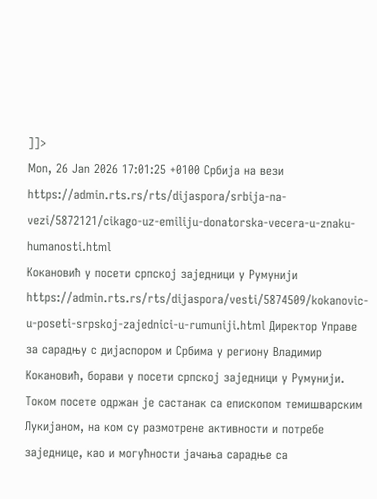]]>
Mon, 26 Jan 2026 17:01:25 +0100 Србија на вези https://admin.rts.rs/rts/dijaspora/srbija-na-vezi/5872121/cikago-uz-emiliju-donatorska-vecera-u-znaku-humanosti.html
Кокановић у посети српској заједници у Румунији https://admin.rts.rs/rts/dijaspora/vesti/5874509/kokanovic-u-poseti-srpskoj-zajednici-u-rumuniji.html Директор Управе за сарадњу с дијаспором и Србима у региону Владимир Кокановић, борави у посети српској заједници у Румунији. Током посете одржан је састанак са епископом темишварским Лукијаном, на ком су размотрене активности и потребе заједнице, као и могућности јачања сарадње са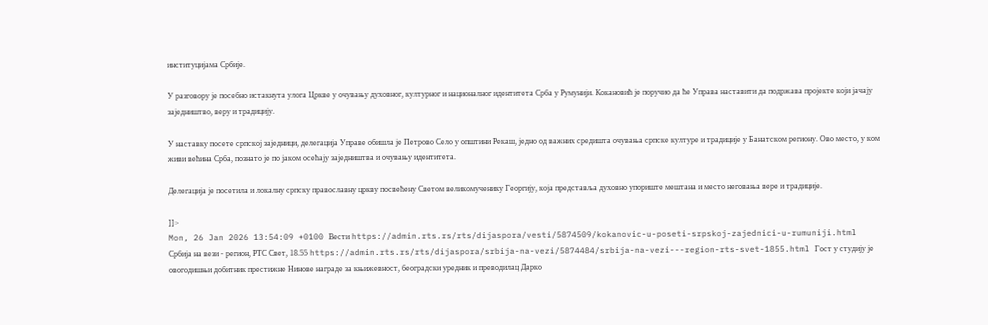институцијама Србије.

У разговору је посебно истакнута улога Цркве у очувању духовног, културног и националног идентитета Срба у Румунији. Кокановић је поручио да ће Управа наставити да подржава пројекте који јачају заједништво, веру и традицију.

У наставку посете српској заједници, делегација Управе обишла је Петрово Село у општини Рекаш, једно од важних средишта очувања српске културе и традиције у Банатском региону. Ово место, у ком живи већина Срба, познато је по јаком осећају заједништва и очувању идентитета.

Делегација је посетила и локалну српску православну цркву посвећену Светом великомученику Георгију, која представља духовно упориште мештана и место неговања вере и традиције.

]]>
Mon, 26 Jan 2026 13:54:09 +0100 Вести https://admin.rts.rs/rts/dijaspora/vesti/5874509/kokanovic-u-poseti-srpskoj-zajednici-u-rumuniji.html
Србија на вези - регион, РТС Свет, 18.55 https://admin.rts.rs/rts/dijaspora/srbija-na-vezi/5874484/srbija-na-vezi---region-rts-svet-1855.html Гост у студију је овогодишњи добитник престижне Нинове награде за књижевност, београдски уредник и преводилац Дарко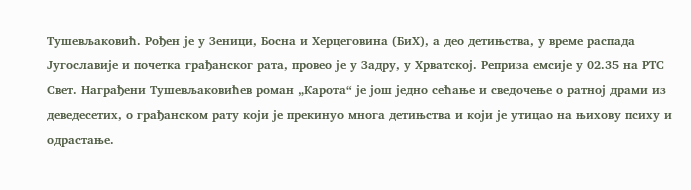Тушевљаковић. Рођен је у Зеници, Босна и Херцеговина (БиХ), а део детињства, у време распада Југославије и почетка грађанског рата, провео је у Задру, у Хрватској. Реприза емсије у 02.35 на РТС Свет. Награђени Тушевљаковићев роман „Карота“ је још једно сећање и сведочење о ратној драми из деведесетих, о грађанском рату који је прекинуо многа детињства и који је утицао на њихову психу и одрастање.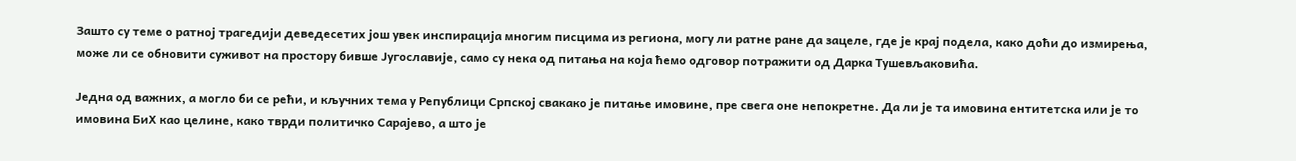Зашто су теме о ратној трагедији деведесетих још увек инспирација многим писцима из региона, могу ли ратне ране да зацеле, где је крај подела, како доћи до измирења, може ли се обновити суживот на простору бивше Југославије, само су нека од питања на која ћемо одговор потражити од Дарка Тушевљаковића.

Једна од важних, а могло би се рећи, и кључних тема у Републици Српској свакако је питање имовине, пре свега оне непокретне. Да ли је та имовина ентитетска или је то имовина БиХ као целине, како тврди политичко Сарајево, а што је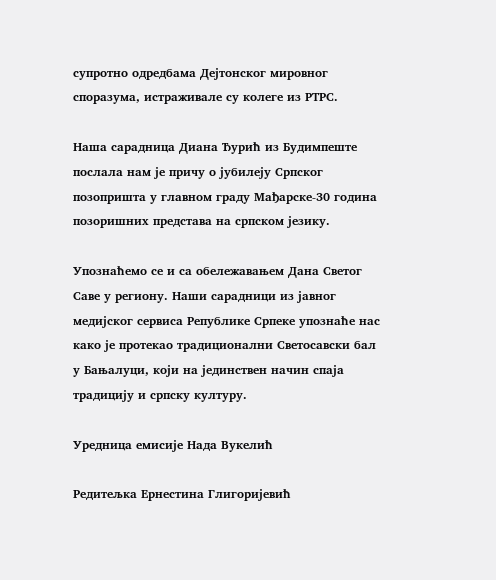супротно одредбама Дејтонског мировног споразума, истраживале су колеге из РТРС.

Наша сарадница Диана Ђурић из Будимпеште послала нам је причу о јубилеју Српског позопришта у главном граду Мађарске-30 година позоришних представа на српском језику.

Упознаћемо се и са обележавањем Дана Светог Саве у региону. Наши сарадници из јавног медијског сервиса Републике Српеке упознаће нас како је протекао традиционални Светосавски бал у Бањалуци, који на јединствен начин спаја традицију и српску културу.

Уредница емисије Нада Вукелић

Редитељка Ернестина Глигоријевић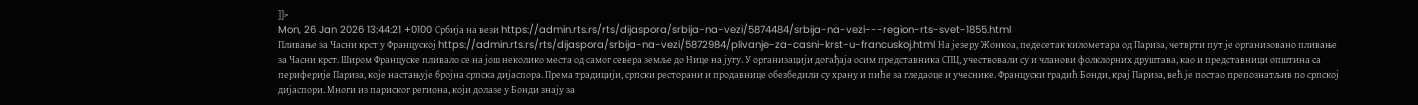]]>
Mon, 26 Jan 2026 13:44:21 +0100 Србија на вези https://admin.rts.rs/rts/dijaspora/srbija-na-vezi/5874484/srbija-na-vezi---region-rts-svet-1855.html
Пливање за Часни крст у Француској https://admin.rts.rs/rts/dijaspora/srbija-na-vezi/5872984/plivanje-za-casni-krst-u-francuskoj.html На језеру Жонкоа, педесетак километара од Париза, четврти пут је организовано пливање за Часни крст. Широм Француске пливало се на још неколико места од самог севера земље до Нице на југу. У организацији догађаја осим представника СПЦ, учествовали су и чланови фолклорних друштава, као и представници општина са периферије Париза, које настањује бројна српска дијаспора. Према традицији, српски ресторани и продавнице обезбедили су храну и пиће за гледаоце и учеснике. Француски градић Бонди, крај Париза, већ је постао препознатљив по српској дијаспори. Многи из париског региона, који долазе у Бонди знају за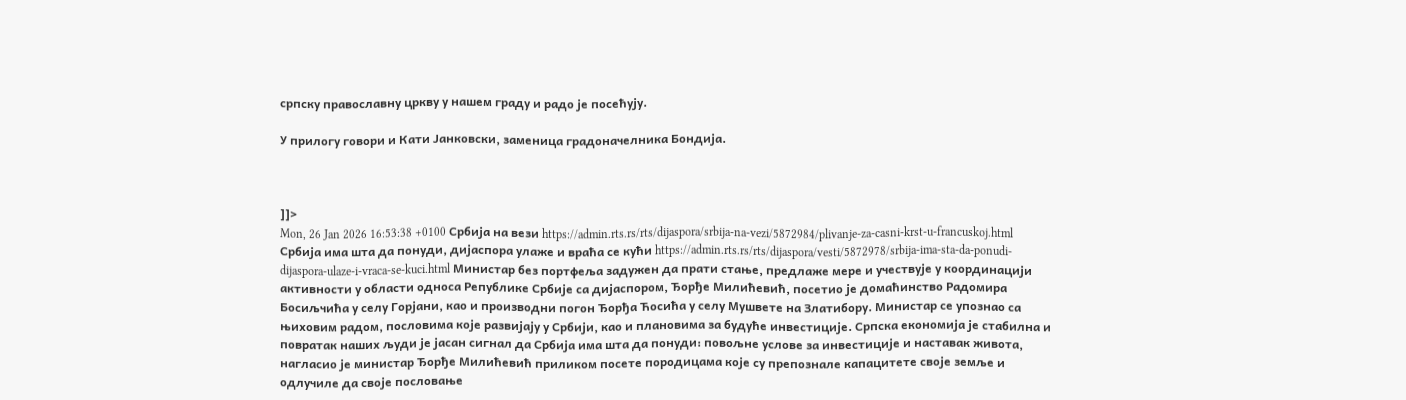српску православну цркву у нашем граду и радо је посећују.

У прилогу говори и Кати Јанковски, заменица градоначелника Бондија.



]]>
Mon, 26 Jan 2026 16:53:38 +0100 Србија на вези https://admin.rts.rs/rts/dijaspora/srbija-na-vezi/5872984/plivanje-za-casni-krst-u-francuskoj.html
Србија има шта да понуди, дијаспора улаже и враћа се кући https://admin.rts.rs/rts/dijaspora/vesti/5872978/srbija-ima-sta-da-ponudi-dijaspora-ulaze-i-vraca-se-kuci.html Министар без портфеља задужен да прати стање, предлаже мере и учествује у координацији активности у области односа Републике Србије са дијаспором, Ђорђе Милићевић, посетио је домаћинство Радомира Босиљчића у селу Горјани, као и производни погон Ђорђа Ћосића у селу Мушвете на Златибору. Министар се упознао са њиховим радом, пословима које развијају у Србији, као и плановима за будуће инвестиције. Српска економија је стабилна и повратак наших људи је јасан сигнал да Србија има шта да понуди: повољне услове за инвестиције и наставак живота, нагласио је министар Ђорђе Милићевић приликом посете породицама које су препознале капацитете своје земље и одлучиле да своје пословање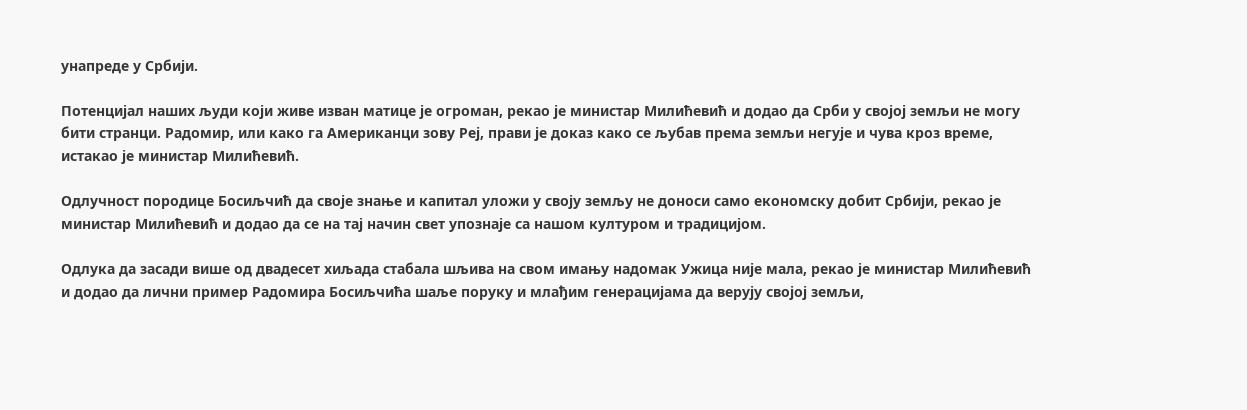унапреде у Србији.

Потенцијал наших људи који живе изван матице је огроман, рекао је министар Милићевић и додао да Срби у својој земљи не могу бити странци. Радомир, или како га Американци зову Реј, прави је доказ како се љубав према земљи негује и чува кроз време, истакао је министар Милићевић.

Одлучност породице Босиљчић да своје знање и капитал уложи у своју земљу не доноси само економску добит Србији, рекао је министар Милићевић и додао да се на тај начин свет упознаје са нашом културом и традицијом.

Одлука да засади више од двадесет хиљада стабала шљива на свом имању надомак Ужица није мала, рекао је министар Милићевић и додао да лични пример Радомира Босиљчића шаље поруку и млађим генерацијама да верују својој земљи,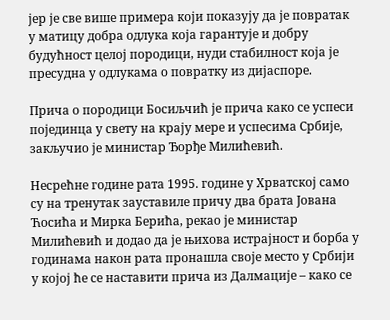јер је све више примера који показују да је повратак у матицу добра одлука која гарантује и добру будућност целој породици, нуди стабилност која је пресудна у одлукама о повратку из дијаспоре.

Прича о породици Босиљчић је прича како се успеси појединца у свету на крају мере и успесима Србије, закључио је министар Ђорђе Милићевић.

Несрећне године рата 1995. године у Хрватској само су на тренутак зауставиле причу два брата Јована Ћосића и Мирка Берића, рекао је министар Милићевић и додао да је њихова истрајност и борба у годинама након рата пронашла своје место у Србији у којој ће се наставити прича из Далмације – како се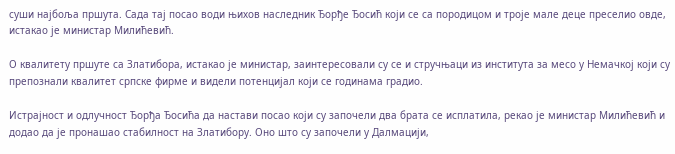суши најбоља пршута. Сада тај посао води њихов наследник Ђорђе Ђосић који се са породицом и троје мале деце преселио овде, истакао је министар Милићевић.

О квалитету пршуте са Златибора, истакао је министар, заинтересовали су се и стручњаци из института за месо у Немачкој који су препознали квалитет српске фирме и видели потенцијал који се годинама градио.

Истрајност и одлучност Ђорђа Ђосића да настави посао који су започели два брата се исплатила, рекао је министар Милићевић и додао да је пронашао стабилност на Златибору. Оно што су започели у Далмацији,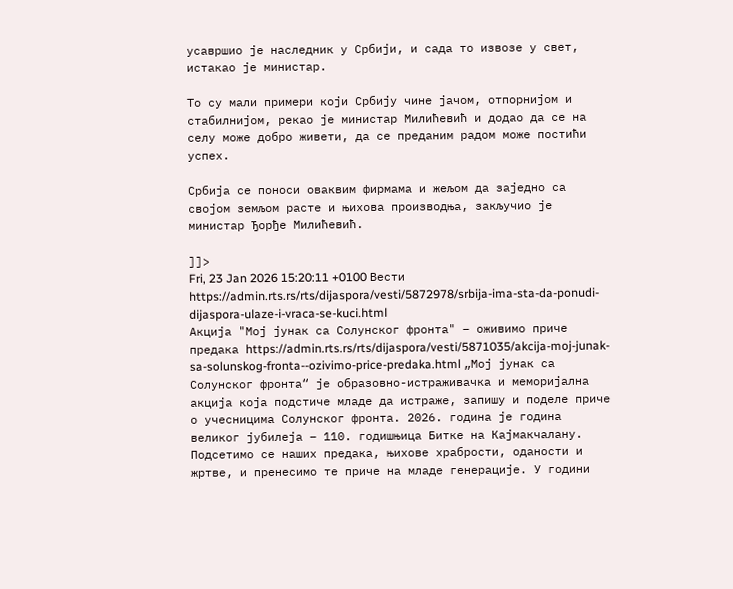усавршио је наследник у Србији, и сада то извозе у свет, истакао је министар.

То су мали примери који Србију чине јачом, отпорнијом и стабилнијом, рекао је министар Милићевић и додао да се на селу може добро живети, да се преданим радом може постићи успех.

Србија се поноси оваквим фирмама и жељом да заједно са својом земљом расте и њихова производња, закључио је министар Ђорђе Милићевић.

]]>
Fri, 23 Jan 2026 15:20:11 +0100 Вести https://admin.rts.rs/rts/dijaspora/vesti/5872978/srbija-ima-sta-da-ponudi-dijaspora-ulaze-i-vraca-se-kuci.html
Акција "Мој јунак са Солунског фронта" – оживимо приче предака https://admin.rts.rs/rts/dijaspora/vesti/5871035/akcija-moj-junak-sa-solunskog-fronta--ozivimo-price-predaka.html „Мој јунак са Солунског фронта“ је образовно-истраживачка и меморијална акција која подстиче младе да истраже, запишу и поделе приче о учесницима Солунског фронта. 2026. година је година великог јубилеја – 110. годишњица Битке на Кајмакчалану. Подсетимо се наших предака, њихове храбрости, оданости и жртве, и пренесимо те приче на младе генерације. У години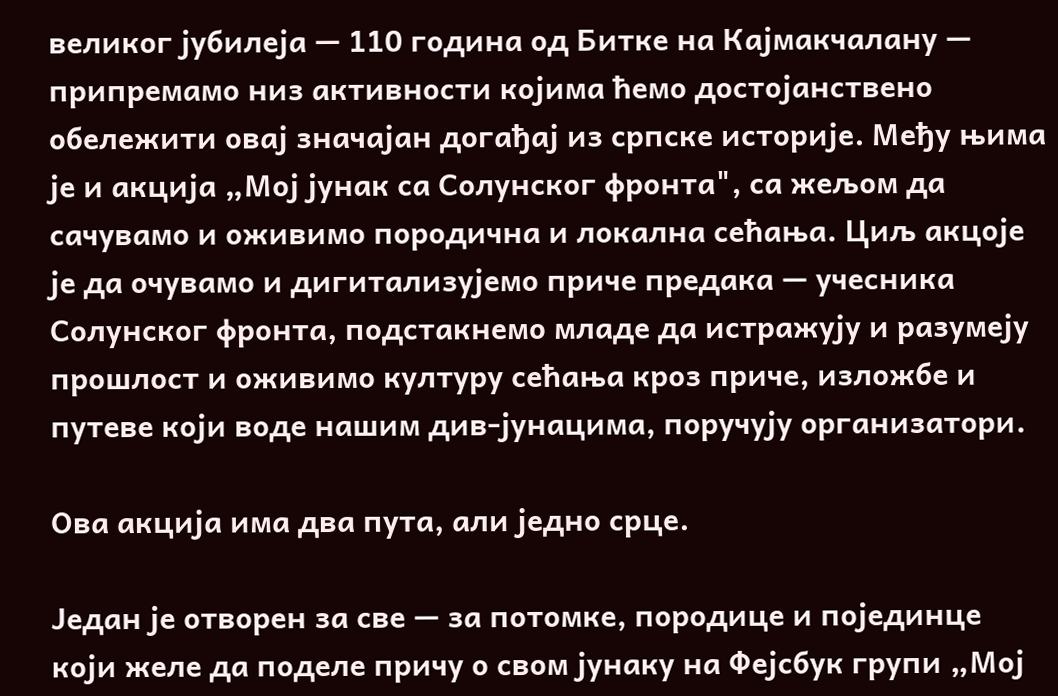великог јубилеја — 110 година од Битке на Кајмакчалану — припремамо низ активности којима ћемо достојанствено обележити овај значајан догађај из српске историје. Међу њима је и акција „Мој јунак са Солунског фронта", са жељом да сачувамо и оживимо породична и локална сећања. Циљ акцоје је да очувамо и дигитализујемо приче предака — учесника Солунског фронта, подстакнемо младе да истражују и разумеју прошлост и оживимо културу сећања кроз приче, изложбе и путеве који воде нашим див-јунацима, поручују организатори.

Ова акција има два пута, али једно срце.

Један је отворен за све — за потомке, породице и појединце који желе да поделе причу о свом јунаку на Фејсбук групи „Мој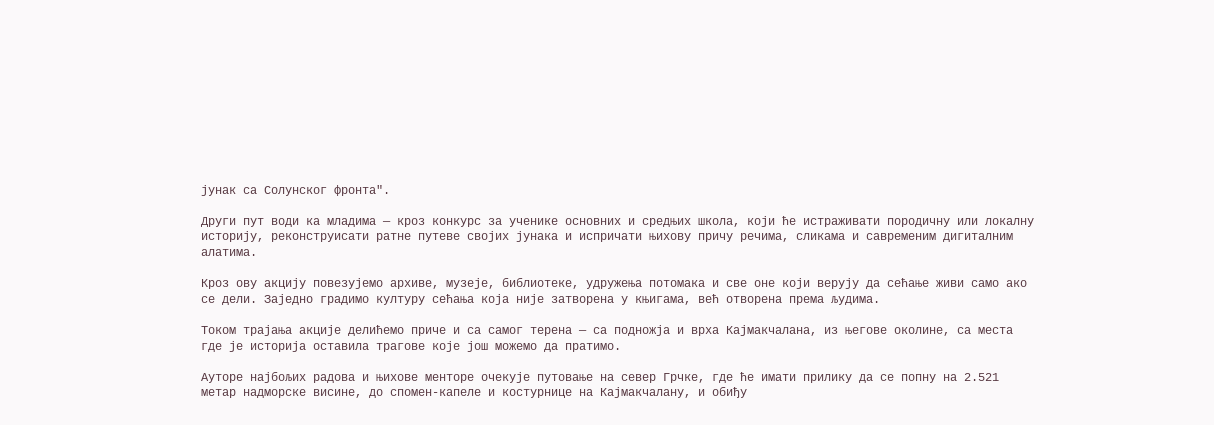јунак са Солунског фронта".

Други пут води ка младима — кроз конкурс за ученике основних и средњих школа, који ће истраживати породичну или локалну историју, реконструисати ратне путеве својих јунака и испричати њихову причу речима, сликама и савременим дигиталним алатима.

Кроз ову акцију повезујемо архиве, музеје, библиотеке, удружења потомака и све оне који верују да сећање живи само ако се дели. Заједно градимо културу сећања која није затворена у књигама, већ отворена према људима.

Током трајања акције делићемо приче и са самог терена — са подножја и врха Кајмакчалана, из његове околине, са места где је историја оставила трагове које још можемо да пратимо.

Ауторе најбољих радова и њихове менторе очекује путовање на север Грчке, где ће имати прилику да се попну на 2.521 метар надморске висине, до спомен-капеле и костурнице на Кајмакчалану, и обиђу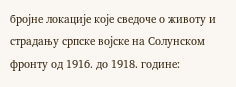бројне локације које сведоче о животу и страдању српске војске на Солунском фронту од 1916. до 1918. године: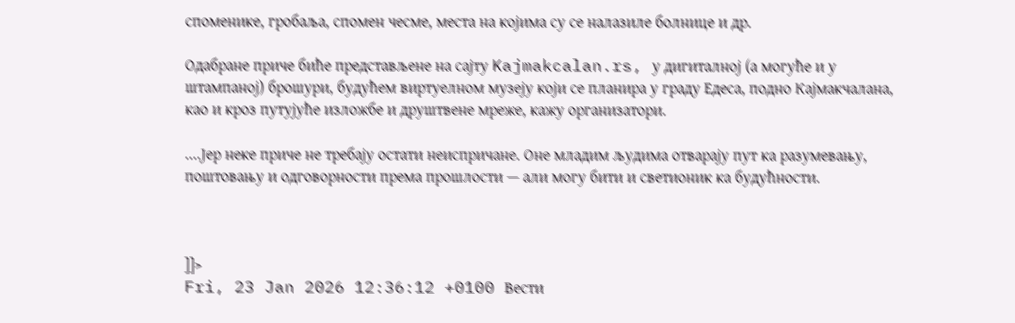споменике, гробаља, спомен чесме, места на којима су се налазиле болнице и др.

Одабране приче биће представљене на сајту Kajmakcalan.rs, у дигиталној (а могуће и у штампаној) брошури, будућем виртуелном музеју који се планира у граду Едеса, подно Кајмакчалана, као и кроз путујуће изложбе и друштвене мреже, кажу организатори.

....Јер неке приче не требају остати неиспричане. Оне младим људима отварају пут ка разумевању, поштовању и одговорности према прошлости — али могу бити и светионик ка будућности.



]]>
Fri, 23 Jan 2026 12:36:12 +0100 Вести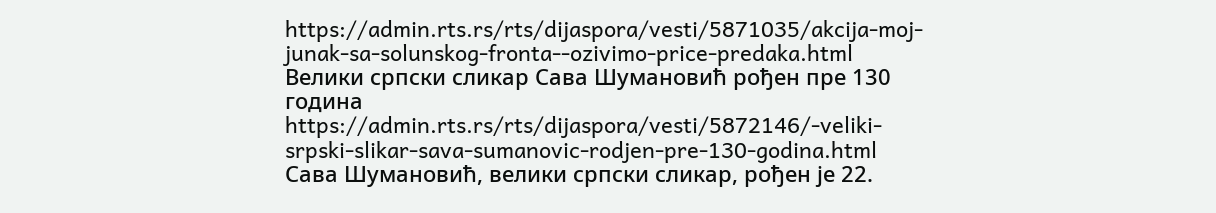https://admin.rts.rs/rts/dijaspora/vesti/5871035/akcija-moj-junak-sa-solunskog-fronta--ozivimo-price-predaka.html
Велики српски сликар Сава Шумановић рођен пре 130 година https://admin.rts.rs/rts/dijaspora/vesti/5872146/-veliki-srpski-slikar-sava-sumanovic-rodjen-pre-130-godina.html Сава Шумановић, велики српски сликар, рођен је 22.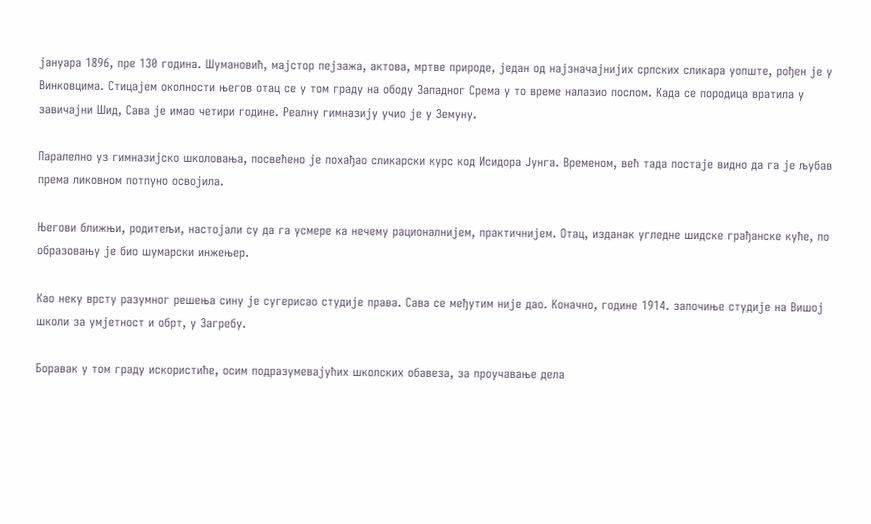јануара 1896, пре 130 година. Шумановић, мајстор пејзажа, актова, мртве природе, један од најзначајнијих српских сликара уопште, рођен је у Винковцима. Стицајем околности његов отац се у том граду на ободу Западног Срема у то време налазио послом. Када се породица вратила у завичајни Шид, Сава је имао четири године. Реалну гимназију учио је у Земуну.

Паралелно уз гимназијско школовања, посвећено је похађао сликарски курс код Исидора Јунга. Временом, већ тада постаје видно да га је љубав према ликовном потпуно освојила.

Његови ближњи, родитељи, настојали су да га усмере ка нечему рационалнијем, практичнијем. Отац, изданак угледне шидске грађанске куће, по образовању је био шумарски инжењер.

Као неку врсту разумног решења сину је сугерисао студије права. Сава се међутим није дао. Коначно, године 1914. започиње студије на Вишој школи за умјетност и обрт, у Загребу.

Боравак у том граду искористиће, осим подразумевајућих школских обавеза, за проучавање дела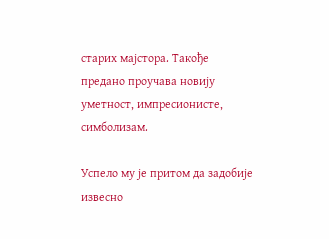старих мајстора. Такође предано проучава новију уметност, импресионисте, симболизам.

Успело му је притом да задобије извесно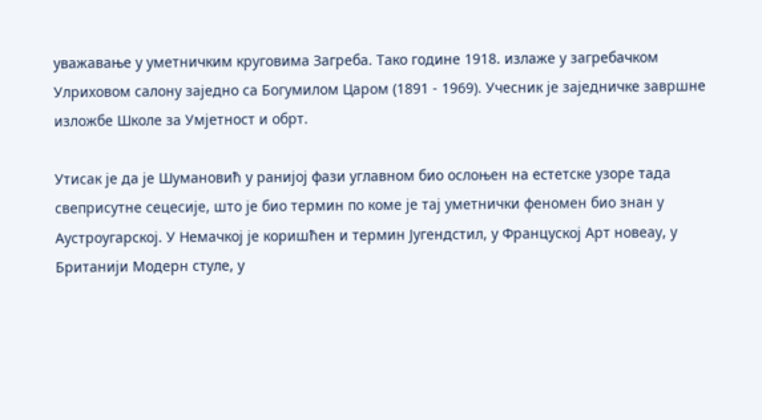уважавање у уметничким круговима Загреба. Тако године 1918. излаже у загребачком Улриховом салону заједно са Богумилом Царом (1891 - 1969). Учесник је заједничке завршне изложбе Школе за Умјетност и обрт.

Утисак је да је Шумановић у ранијој фази углавном био ослоњен на естетске узоре тада свеприсутне сецесије, што је био термин по коме је тај уметнички феномен био знан у Аустроугарској. У Немачкој је коришћен и термин Југендстил, у Француској Арт новеау, у Британији Модерн стyле, у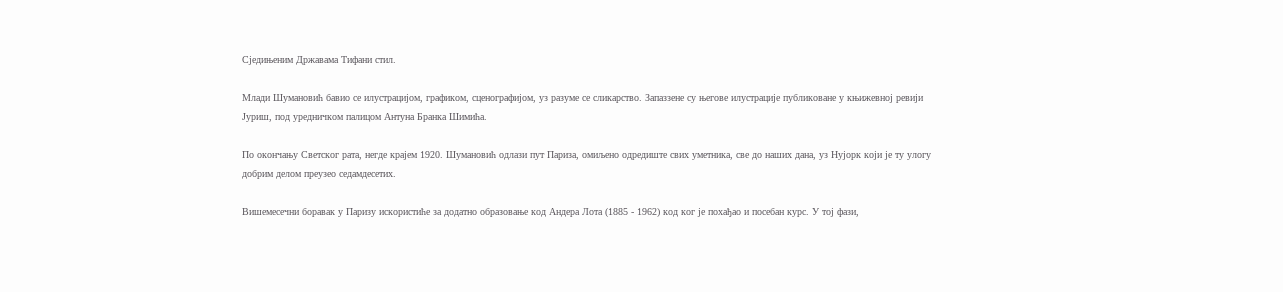Сједињеним Државама Тифани стил.

Млади Шумановић бавио се илустрацијом, графиком, сценографијом, уз разуме се сликарство. Запаззене су његове илустрације публиковане у књижевној ревији Јуриш, под уредничком палицом Антуна Бранка Шимића.

По окончању Светског рата, негде крајем 1920. Шумановић одлази пут Париза, омиљено одредиште свих уметника, све до наших дана, уз Нујорк који је ту улогу добрим делом преузео седамдесетих.

Вишемесечни боравак у Паризу искористиће за додатно образовање код Андера Лота (1885 - 1962) код ког је похађао и посебан курс. У тој фази,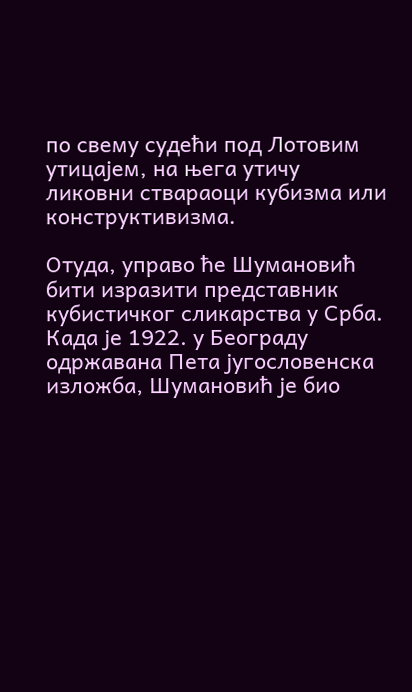по свему судећи под Лотовим утицајем, на њега утичу ликовни ствараоци кубизма или конструктивизма.

Отуда, управо ће Шумановић бити изразити представник кубистичког сликарства у Срба. Када је 1922. у Београду одржавана Пета југословенска изложба, Шумановић је био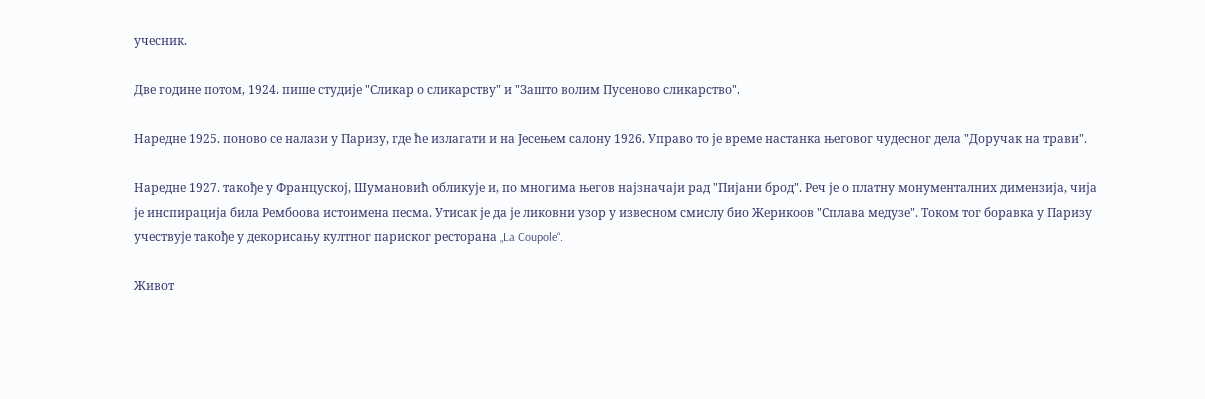учесник.

Две године потом, 1924. пише студије "Сликар о сликарству" и "Зашто волим Пусеново сликарство".

Наредне 1925. поново се налази у Паризу, где ће излагати и на Јесењем салону 1926. Управо то је време настанка његовог чудесног дела "Доручак на трави".

Наредне 1927. такође у Француској, Шумановић обликује и, по многима његов најзначаји рад "Пијани брод". Реч је о платну монументалних димензија, чија је инспирација била Рембоова истоимена песма. Утисак је да је ликовни узор у извесном смислу био Жерикоов "Сплава медузе". Током тог боравка у Паризу учествује такође у декорисању култног париског ресторана „La Coupole“.

Живот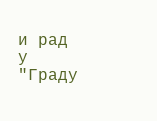и рад у "Граду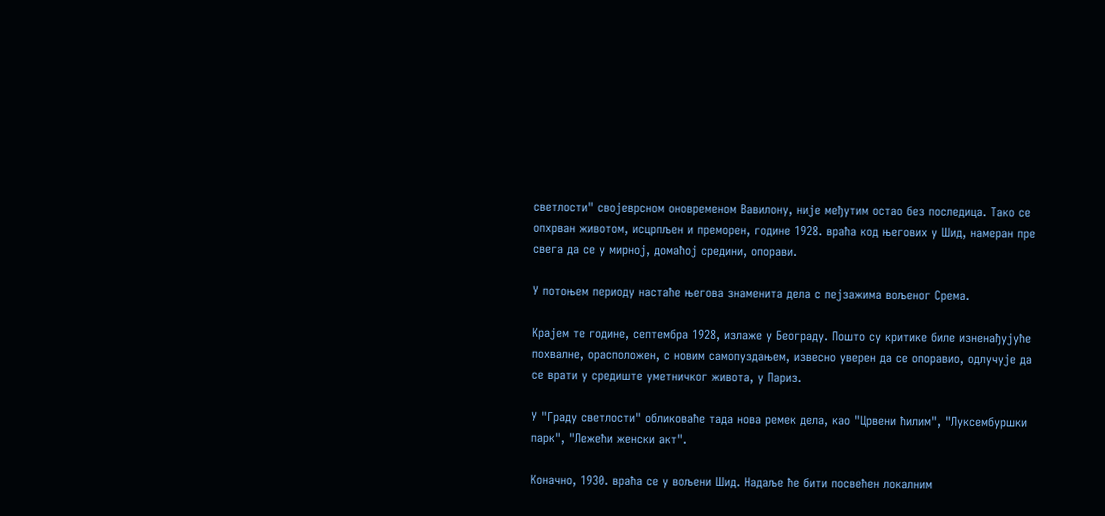светлости" својеврсном оновременом Вавилону, није међутим остао без последица. Тако се опхрван животом, исцрпљен и преморен, године 1928. враћа код његових у Шид, намеран пре свега да се у мирној, домаћој средини, опорави.

У потоњем периоду настаће његова знаменита дела с пејзажима вољеног Срема.

Крајем те године, септембра 1928, излаже у Београду. Пошто су критике биле изненађујуће похвалне, орасположен, с новим самопуздањем, извесно уверен да се опоравио, одлучује да се врати у средиште уметничког живота, у Париз.

У "Граду светлости" обликоваће тада нова ремек дела, као "Црвени ћилим", "Луксембуршки парк", "Лежећи женски акт".

Коначно, 1930. враћа се у вољени Шид. Надаље ће бити посвећен локалним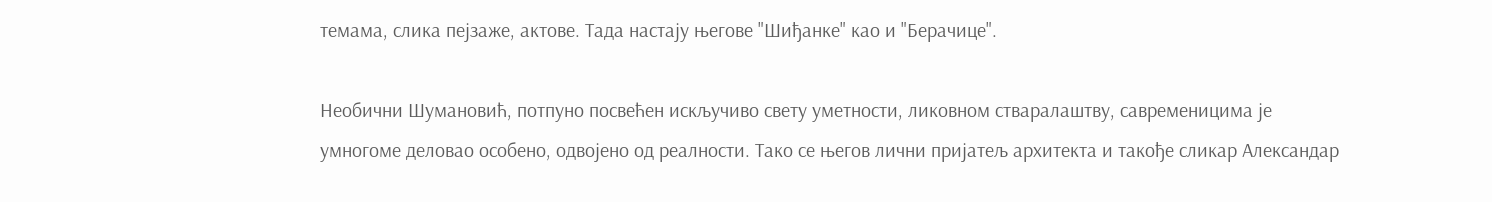темама, слика пејзаже, актове. Тада настају његове "Шиђанке" као и "Берачице".

Необични Шумановић, потпуно посвећен искључиво свету уметности, ликовном стваралаштву, савременицима је умногоме деловао особено, одвојено од реалности. Тако се његов лични пријатељ архитекта и такође сликар Александар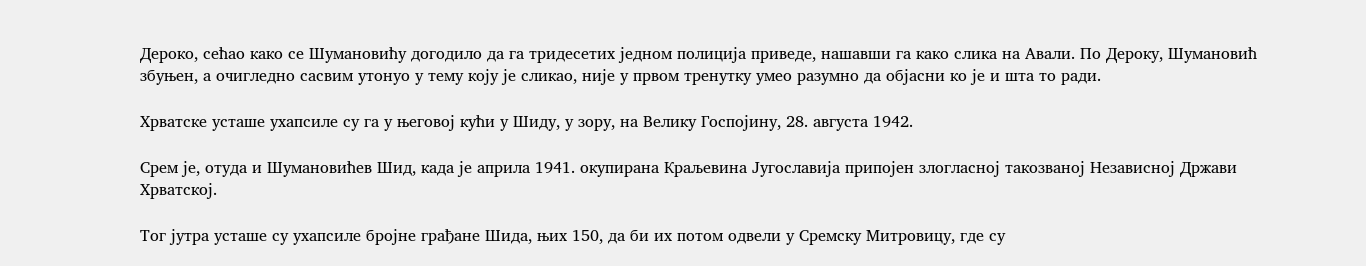Дероко, сећао како се Шумановићу догодило да га тридесетих једном полиција приведе, нашавши га како слика на Авали. По Дероку, Шумановић збуњен, а очигледно сасвим утонуо у тему коју је сликао, није у првом тренутку умео разумно да објасни ко је и шта то ради.

Хрватске усташе ухапсиле су га у његовој кући у Шиду, у зору, на Велику Госпојину, 28. августа 1942.

Срем је, отуда и Шумановићев Шид, када је априла 1941. окупирана Краљевина Југославија припојен злогласној такозваној Независној Држави Хрватској.

Тог јутра усташе су ухапсиле бројне грађане Шида, њих 150, да би их потом одвели у Сремску Митровицу, где су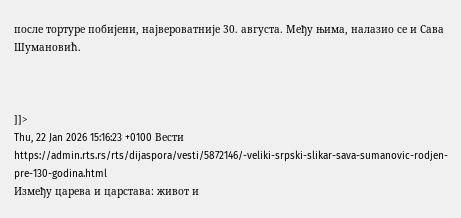после тортуре побијени, највероватније 30. августа. Међу њима, налазио се и Сава Шумановић.



]]>
Thu, 22 Jan 2026 15:16:23 +0100 Вести https://admin.rts.rs/rts/dijaspora/vesti/5872146/-veliki-srpski-slikar-sava-sumanovic-rodjen-pre-130-godina.html
Између царева и царстава: живот и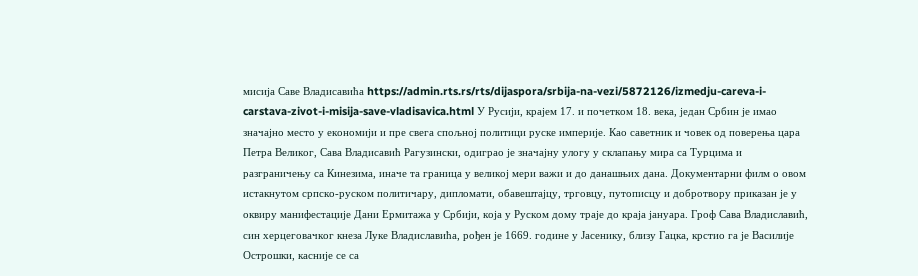мисија Саве Владисавића https://admin.rts.rs/rts/dijaspora/srbija-na-vezi/5872126/izmedju-careva-i-carstava-zivot-i-misija-save-vladisavica.html У Русији, крајем 17. и почетком 18. века, један Србин је имао значајно место у економији и пре свега спољној политици руске империје. Као саветник и човек од поверења цара Петра Великог, Сава Владисавић Рагузински, одиграо је значајну улогу у склапању мира са Турцима и разграничењу са Кинезима, иначе та граница у великој мери важи и до данашњих дана. Документарни филм о овом истакнутом српско-руском политичару, дипломати, обавештајцу, трговцу, путописцу и добротвору приказан је у оквиру манифестације Дани Ермитажа у Србији, која у Руском дому траје до краја јануара. Гроф Сава Владиславић, син херцеговачког кнеза Луке Владиславића, рођен је 1669. године у Јасенику, близу Гацка, крстио га је Василије Острошки, касније се са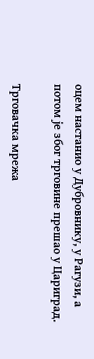оцем настанио у Дубровнику, у Рагузи, а потом је због трговине прешао у Цариград.

Трговачка мрежа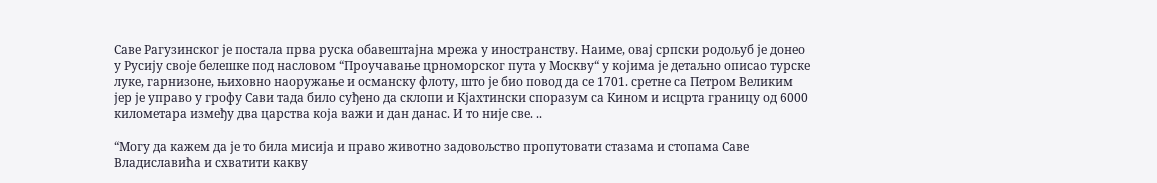Саве Рагузинског је постала прва руска обавештајна мрежа у иностранству. Наиме, овај српски родољуб је донео у Русију своје белешке под насловом “Проучавање црноморског пута у Москву“ у којима је детаљно описао турске луке, гарнизоне, њиховно наоружање и османску флоту, што је био повод да се 1701. сретне са Петром Великим јер је управо у грофу Сави тада било суђено да склопи и Кјахтински споразум са Кином и исцрта границу од 6000 километара између два царства која важи и дан данас. И то није све. ..

“Могу да кажем да је то била мисија и право животно задовољство пропутовати стазама и стопама Саве Владиславића и схватити какву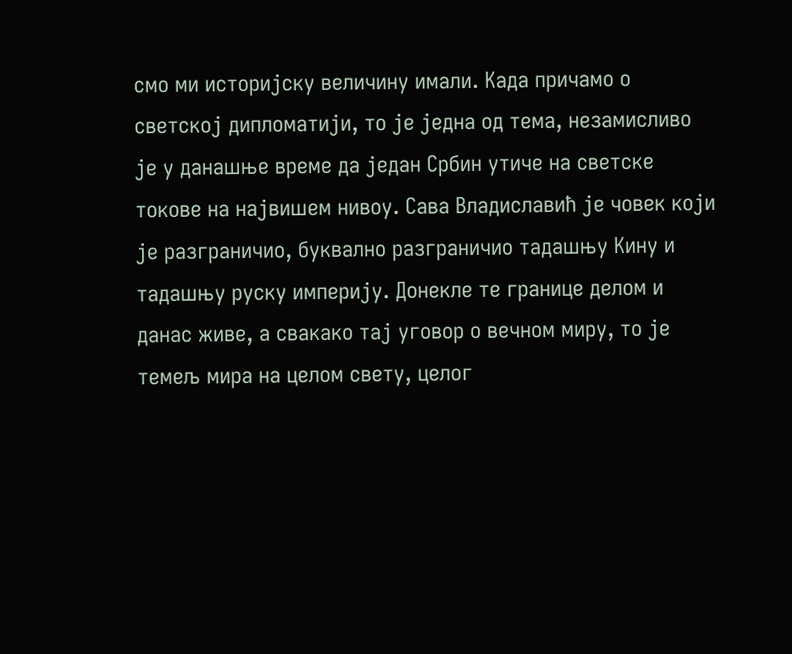смо ми историјску величину имали. Када причамо о светској дипломатији, то је једна од тема, незамисливо је у данашње време да један Србин утиче на светске токове на највишем нивоу. Сава Владиславић је човек који је разграничио, буквално разграничио тадашњу Кину и тадашњу руску империју. Донекле те границе делом и данас живе, а свакако тај уговор о вечном миру, то је темељ мира на целом свету, целог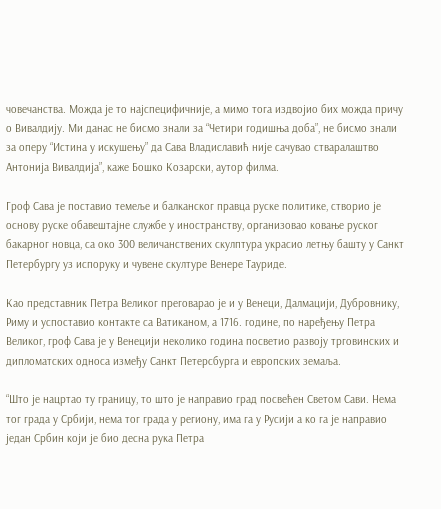човечанства. Можда је то најспецифичније, а мимо тога издвојио бих можда причу о Вивалдију. Ми данас не бисмо знали за “Четири годишња доба”, не бисмо знали за оперу “Истина у искушењу” да Сава Владиславић није сачувао стваралаштво Антонија Вивалдија”, каже Бошко Козарски, аутор филма.

Гроф Сава је поставио темеље и балканског правца руске политике, створио је основу руске обавештајне службе у иностранству, организовао ковање руског бакарног новца, са око 300 величанствених скулптура украсио летњу башту у Санкт Петербургу уз испоруку и чувене скултуре Венере Тауриде.

Као представник Петра Великог преговарао је и у Венеци, Далмацији, Дубровнику, Риму и успоставио контакте са Ватиканом, а 1716. године, по наређењу Петра Великог, гроф Сава је у Венецији неколико година посветио развоју трговинских и дипломатских односа између Санкт Петерсбурга и европских земаља.

“Што је нацртао ту границу, то што је направио град посвећен Светом Сави. Нема тог града у Србији, нема тог града у региону, има га у Русији а ко га је направио један Србин који је био десна рука Петра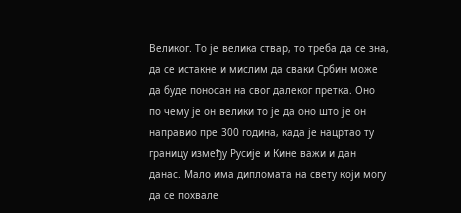Великог. То је велика ствар, то треба да се зна, да се истакне и мислим да сваки Србин може да буде поносан на свог далеког претка. Оно по чему је он велики то је да оно што је он направио пре 300 година, када је нацртао ту границу између Русије и Кине важи и дан данас. Мало има дипломата на свету који могу да се похвале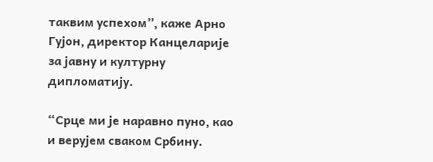таквим успехом”, каже Арно Гујон, директор Канцеларије за јавну и културну дипломатију.

“Срце ми је наравно пуно, као и верујем сваком Србину.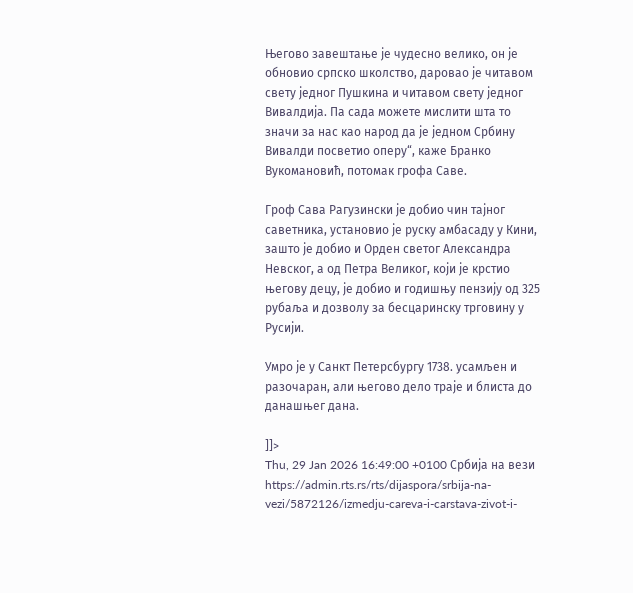Његово завештање је чудесно велико, он је обновио српско школство, даровао је читавом свету једног Пушкина и читавом свету једног Вивалдија. Па сада можете мислити шта то значи за нас као народ да је једном Србину Вивалди посветио оперу“, каже Бранко Вукомановић, потомак грофа Саве.

Гроф Сава Рагузински је добио чин тајног саветника, установио је руску амбасаду у Кини, зашто је добио и Орден светог Александра Невског, а од Петра Великог, који је крстио његову децу, је добио и годишњу пензију од 325 рубаља и дозволу за бесцаринску трговину у Русији.

Умро је у Санкт Петерсбургу 1738. усамљен и разочаран, али његово дело траје и блиста до данашњег дана.

]]>
Thu, 29 Jan 2026 16:49:00 +0100 Србија на вези https://admin.rts.rs/rts/dijaspora/srbija-na-vezi/5872126/izmedju-careva-i-carstava-zivot-i-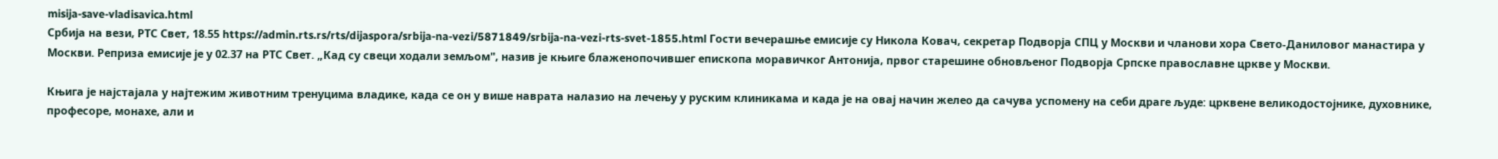misija-save-vladisavica.html
Србија на вези, РТС Свет, 18.55 https://admin.rts.rs/rts/dijaspora/srbija-na-vezi/5871849/srbija-na-vezi-rts-svet-1855.html Гости вечерашње емисије су Никола Ковач, секретар Подворја СПЦ у Москви и чланови хора Свето-Даниловог манастира у Москви. Реприза емисије је у 02.37 на РТС Свет. „Кад су свеци ходали земљом", назив је књиге блаженопочившег епископа моравичког Антонија, првог старешине обновљеног Подворја Српске православне цркве у Москви.

Књига је најстајала у најтежим животним тренуцима владике, када се он у више наврата налазио на лечењу у руским клиникама и када је на овај начин желео да сачува успомену на себи драге људе: црквене великодостојнике, духовнике, професоре, монахе, али и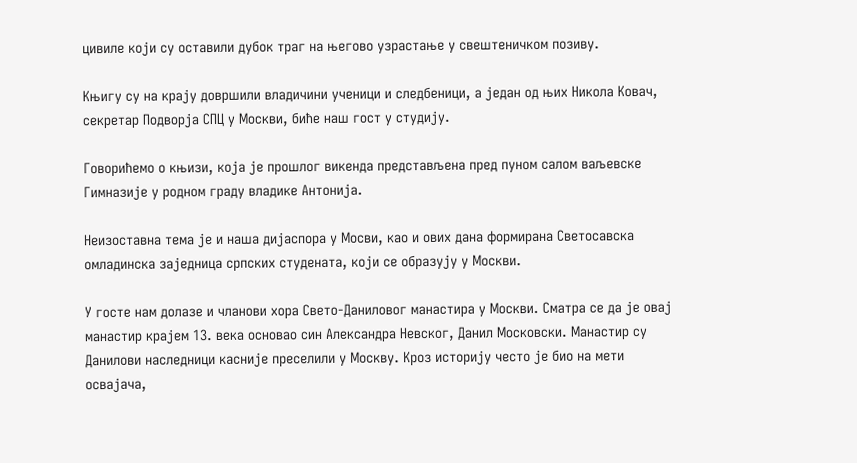цивиле који су оставили дубок траг на његово узрастање у свештеничком позиву.

Књигу су на крају довршили владичини ученици и следбеници, а један од њих Никола Ковач, секретар Подворја СПЦ у Москви, биће наш гост у студију.

Говорићемо о књизи, која је прошлог викенда представљена пред пуном салом ваљевске Гимназије у родном граду владике Антонија.

Неизоставна тема је и наша дијаспора у Мосви, као и ових дана формирана Светосавска омладинска заједница српских студената, који се образују у Москви.

У госте нам долазе и чланови хора Свето-Даниловог манастира у Москви. Сматра се да је овај манастир крајем 13. века основао син Александра Невског, Данил Московски. Манастир су Данилови наследници касније преселили у Москву. Кроз историју често је био на мети освајача,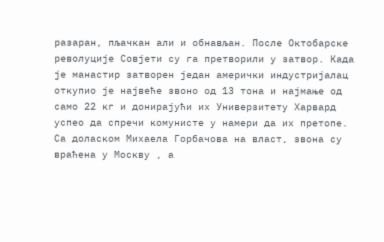разаран, пљачкан али и обнављан. После Октобарске револуције Совјети су га претворили у затвор. Када је манастир затворен један амерички индустријалац откупио је највеће звоно од 13 тона и најмање од само 22 кг и донирајући их Универзитету Харвард успео да спречи комунисте у намери да их претопе. Са доласком Михаела Горбачова на власт, звона су враћена у Москву , а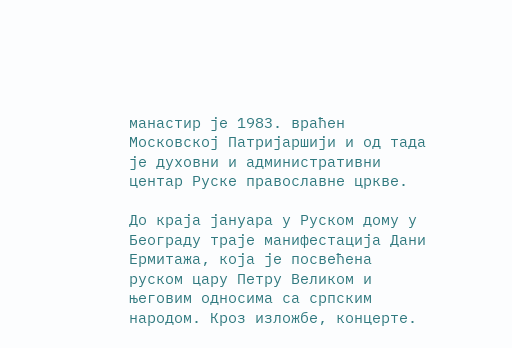манастир је 1983. враћен Московској Патријаршији и од тада је духовни и административни центар Руске православне цркве.

До краја јануара у Руском дому у Београду траје манифестација Дани Ермитажа, која је посвећена руском цару Петру Великом и његовим односима са српским народом. Кроз изложбе, концерте.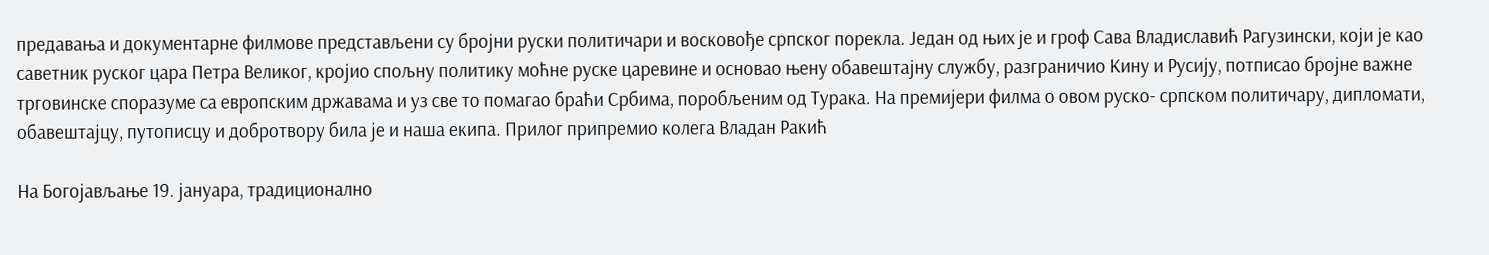предавања и документарне филмове представљени су бројни руски политичари и восковође српског порекла. Један од њих је и гроф Сава Владиславић Рагузински, који је као саветник руског цара Петра Великог, кројио спољну политику моћне руске царевине и основао њену обавештајну службу, разграничио Кину и Русију, потписао бројне важне трговинске споразуме са европским државама и уз све то помагао браћи Србима, поробљеним од Турака. На премијери филма о овом руско- српском политичару, дипломати, обавештајцу, путописцу и добротвору била је и наша екипа. Прилог припремио колега Владан Ракић

На Богојављање 19. јануара, традиционално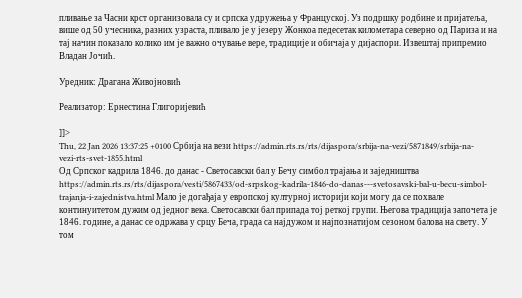пливање за Часни крст организовала су и српска удружења у Француској. Уз подршку родбине и пријатеља, више од 50 учесника, разних узраста, пливало је у језеру Жонкоа педесетак километара северно од Париза и на тај начин показало колико им је важно очување вере, традиције и обичаја у дијаспори. Извештај припремио Владан Јочић.

Уредник: Драгана Живојновић

Реализатор: Ернестина Глигоријевић

]]>
Thu, 22 Jan 2026 13:37:25 +0100 Србија на вези https://admin.rts.rs/rts/dijaspora/srbija-na-vezi/5871849/srbija-na-vezi-rts-svet-1855.html
Од Српског кадрила 1846. до данас - Светосавски бал у Бечу симбол трајања и заједништва https://admin.rts.rs/rts/dijaspora/vesti/5867433/od-srpskog-kadrila-1846-do-danas---svetosavski-bal-u-becu-simbol-trajanja-i-zajednistva.html Мало је догађаја у европској културној историји који могу да се похвале континуитетом дужим од једног века. Светосавски бал припада тој реткој групи. Његова традиција започета је 1846. године, а данас се одржава у срцу Беча, града са најдужом и најпознатијом сезоном балова на свету. У том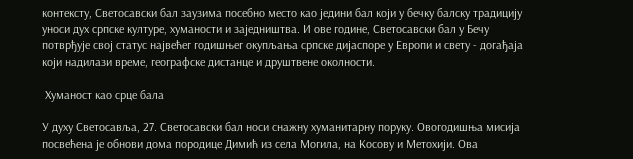контексту, Светосавски бал заузима посебно место као једини бал који у бечку балску традицију уноси дух српске културе, хуманости и заједништва. И ове године, Светосавски бал у Бечу потврђује свој статус највећег годишњег окупљања српске дијаспоре у Европи и свету - догађаја који надилази време, географске дистанце и друштвене околности.

 Хуманост као срце бала

У духу Светосавља, 27. Светосавски бал носи снажну хуманитарну поруку. Овогодишња мисија посвећена је обнови дома породице Димић из села Могила, на Косову и Метохији. Ова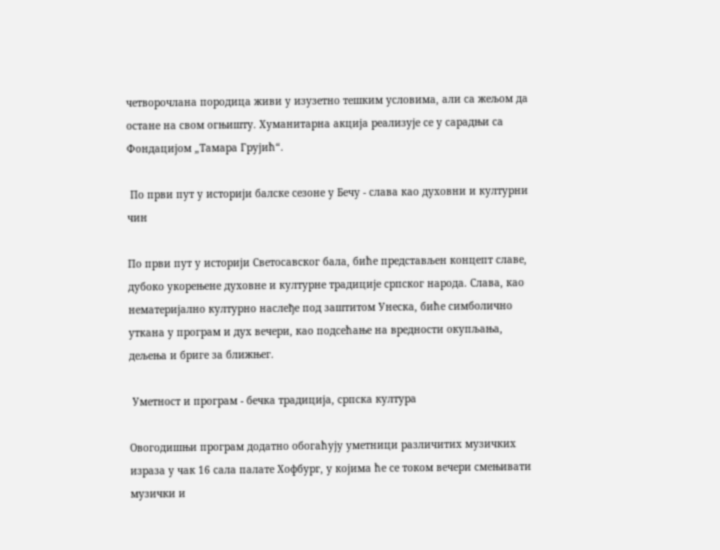четворочлана породица живи у изузетно тешким условима, али са жељом да остане на свом огњишту. Хуманитарна акција реализује се у сарадњи са Фондацијом „Тамара Грујић“.

 По први пут у историји балске сезоне у Бечу - слава као духовни и културни чин

По први пут у историји Светосавског бала, биће представљен концепт славе, дубоко укорењене духовне и културне традиције српског народа. Слава, као нематеријално културно наслеђе под заштитом Унеска, биће симболично уткана у програм и дух вечери, као подсећање на вредности окупљања, дељења и бриге за ближњег.

 Уметност и програм - бечка традиција, српска култура

Овогодишњи програм додатно обогаћују уметници различитих музичких израза у чак 16 сала палате Хофбург, у којима ће се током вечери смењивати музички и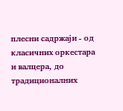плесни садржаји - од класичних оркестара и валцера, до традиционалних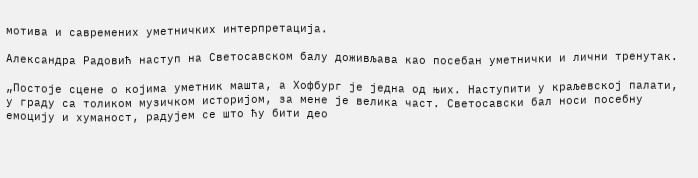мотива и савремених уметничких интерпретација.

Александра Радовић наступ на Светосавском балу доживљава као посебан уметнички и лични тренутак.

„Постоје сцене о којима уметник машта, а Хофбург је једна од њих. Наступити у краљевској палати, у граду са толиком музичком историјом, за мене је велика част. Светосавски бал носи посебну емоцију и хуманост, радујем се што ћу бити део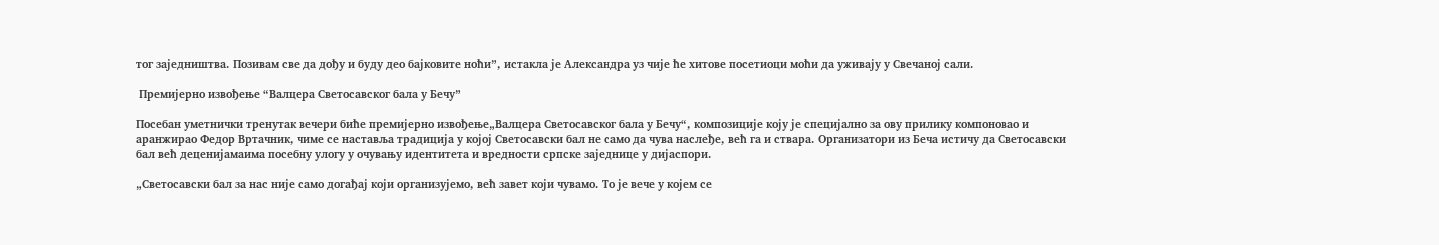тог заједништва. Позивам све да дођу и буду део бајковите ноћи”, истакла је Александра уз чије ће хитове посетиоци моћи да уживају у Свечаној сали.

 Премијерно извођење “Валцера Светосавског бала у Бечу”

Посебан уметнички тренутак вечери биће премијерно извођење„Валцера Светосавског бала у Бечу“, композиције коју је специјално за ову прилику компоновао и аранжирао Федор Вртачник, чиме се наставља традиција у којој Светосавски бал не само да чува наслеђе, већ га и ствара. Организатори из Беча истичу да Светосавски бал већ деценијамаима посебну улогу у очувању идентитета и вредности српске заједнице у дијаспори.

„Светосавски бал за нас није само догађај који организујемо, већ завет који чувамо. То је вече у којем се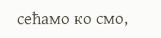сећамо ко смо,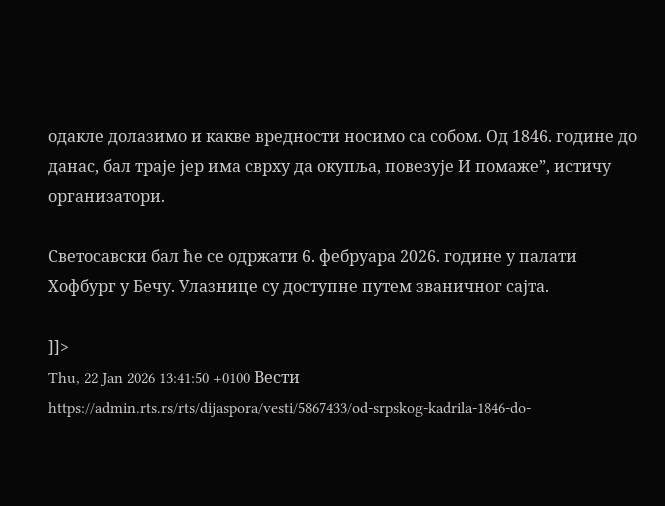одакле долазимо и какве вредности носимо са собом. Од 1846. године до данас, бал траје јер има сврху да окупља, повезује И помаже”, истичу организатори.

Светосавски бал ће се одржати 6. фебруара 2026. године у палати Хофбург у Бечу. Улазнице су доступне путем званичног сајта.

]]>
Thu, 22 Jan 2026 13:41:50 +0100 Вести https://admin.rts.rs/rts/dijaspora/vesti/5867433/od-srpskog-kadrila-1846-do-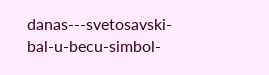danas---svetosavski-bal-u-becu-simbol-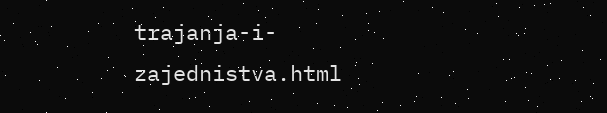trajanja-i-zajednistva.html